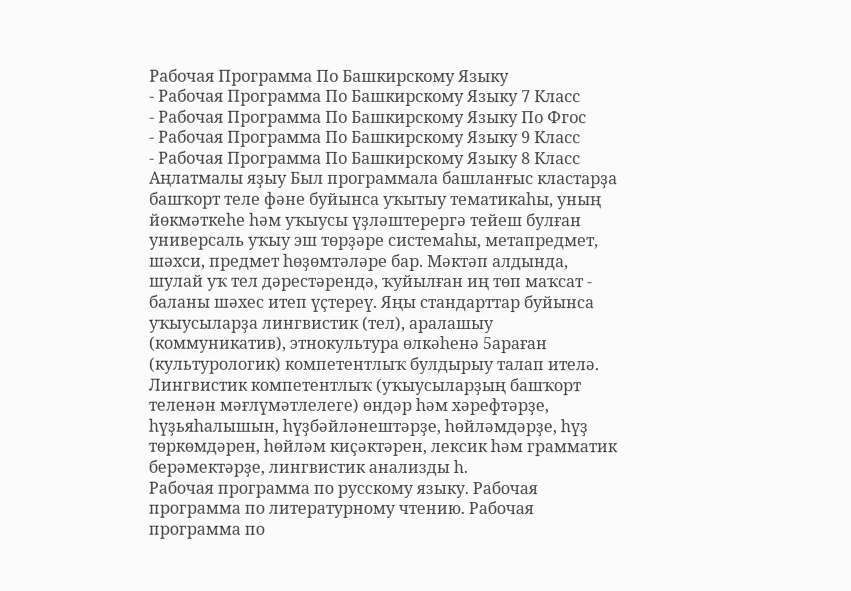Рабочая Программа По Башкирскому Языку
- Рабочая Программа По Башкирскому Языку 7 Класс
- Рабочая Программа По Башкирскому Языку По Фгос
- Рабочая Программа По Башкирскому Языку 9 Класс
- Рабочая Программа По Башкирскому Языку 8 Класс
Аңлатмалы яҙыу Был программала башланғыс кластарҙа башҡорт теле фәне буйынса уҡытыу тематикаһы, уның йөкмәткеһе һәм уҡыусы үҙләштерергә тейеш булған универсаль уҡыу эш төрҙәре системаһы, метапредмет, шәхси, предмет һөҙөмтәләре бар. Мәктәп алдында, шулай уҡ тел дәрестәрендә, ҡуйылған иң төп маҡсат - баланы шәхес итеп үҫтереү. Яңы стандарттар буйынса уҡыусыларҙа лингвистик (тел), аралашыу (коммуникатив), этнокультура өлкәһенә 5араған (культурологик) компетентлыҡ булдырыу талап ителә. Лингвистик компетентлыҡ (уҡыусыларҙың башҡорт теленән мәғлүмәтлелеге) өндәр һәм хәрефтәрҙе, һүҙьяһалышын, һүҙбәйләнештәрҙе, һөйләмдәрҙе, һүҙ төркөмдәрен, һөйләм киҫәктәрен, лексик һәм грамматик берәмектәрҙе, лингвистик анализды һ.
Рабочая программа по русскому языку. Рабочая программа по литературному чтению. Рабочая программа по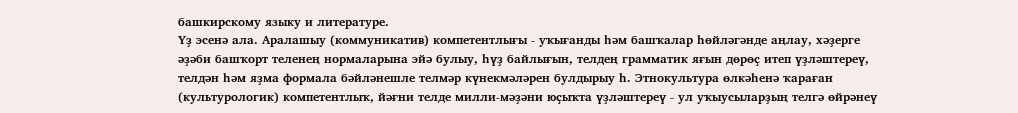башкирскому языку и литературе.
Үҙ эсенә ала. Аралашыу (коммуникатив) компетентлығы - уҡығанды һәм башҡалар һөйләгәнде аңлау, хәҙерге әҙәби башҡорт теленең нормаларына эйә булыу, һүҙ байлығын, телдең грамматик яғын дөрөҫ итеп үҙләштереү, телдән һәм яҙма формала бәйләнешле телмәр күнекмәләрен булдырыу һ. Этнокультура өлкәһенә ҡараған (культурологик) компетентлыҡ, йәғни телде милли-мәҙәни юҫыҡта үҙләштереү - ул уҡыусыларҙың телгә өйрәнеү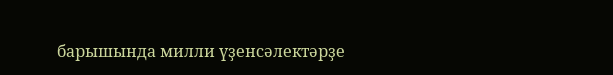барышында милли үҙенсәлектәрҙе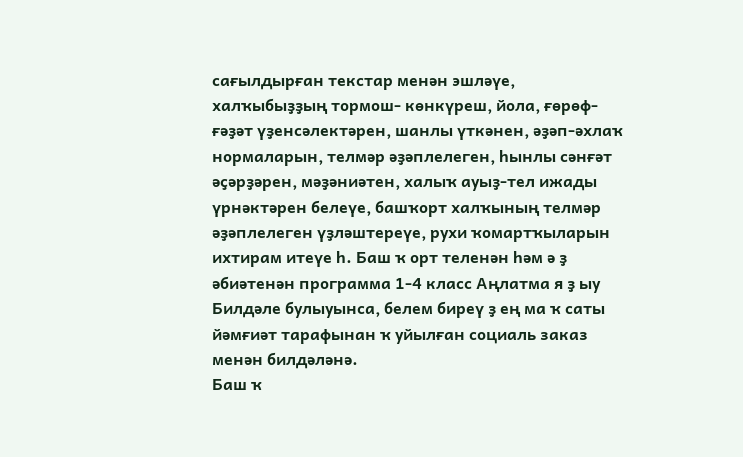сағылдырған текстар менән эшләүе, халҡыбыҙҙың тормош- көнкүреш, йола, ғөрөф-ғәҙәт үҙенсәлектәрен, шанлы үткәнен, әҙәп-әхлаҡ нормаларын, телмәр әҙәплелеген, һынлы сәнғәт әҫәрҙәрен, мәҙәниәтен, халыҡ ауыҙ-тел ижады үрнәктәрен белеүе, башҡорт халҡының телмәр әҙәплелеген үҙләштереүе, рухи ҡомартҡыларын ихтирам итеүе һ. Баш ҡ орт теленән һәм ә ҙ әбиәтенән программа 1-4 класс Аңлатма я ҙ ыу Билдәле булыуынса, белем биреү ҙ ең ма ҡ саты йәмғиәт тарафынан ҡ уйылған социаль заказ менән билдәләнә.
Баш ҡ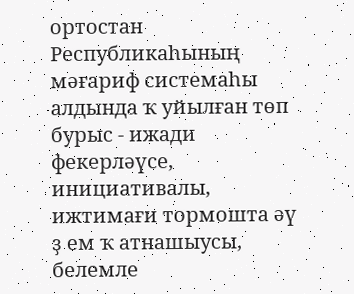ортостан Республикаһының мәғариф системаһы алдында ҡ уйылған төп бурыс - ижади фекерләүсе, инициативалы, ижтимағи тормошта әү ҙ ем ҡ атнашыусы, белемле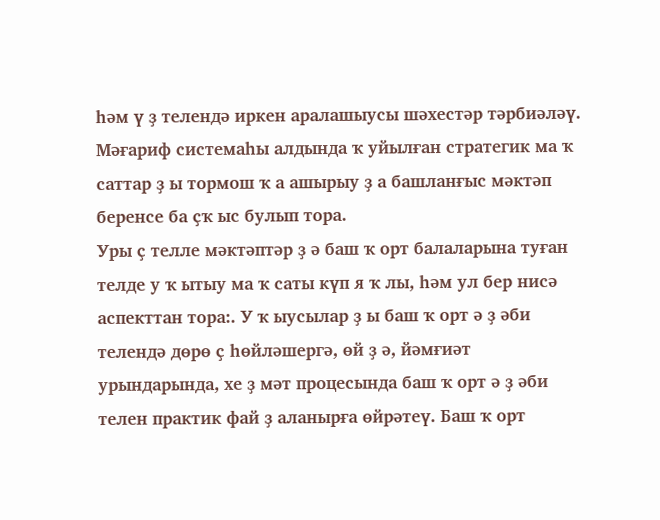һәм ү ҙ телендә иркен аралашыусы шәхестәр тәрбиәләү. Мәғариф системаһы алдында ҡ уйылған стратегик ма ҡ саттар ҙ ы тормош ҡ а ашырыу ҙ а башланғыс мәктәп беренсе ба ҫҡ ыс булып тора.
Уры ҫ телле мәктәптәр ҙ ә баш ҡ орт балаларына туған телде у ҡ ытыу ма ҡ саты күп я ҡ лы, һәм ул бер нисә аспекттан тора:. У ҡ ыусылар ҙ ы баш ҡ орт ә ҙ әби телендә дөрө ҫ һөйләшергә, өй ҙ ә, йәмғиәт урындарында, хе ҙ мәт процесында баш ҡ орт ә ҙ әби телен практик фай ҙ аланырға өйрәтеү. Баш ҡ орт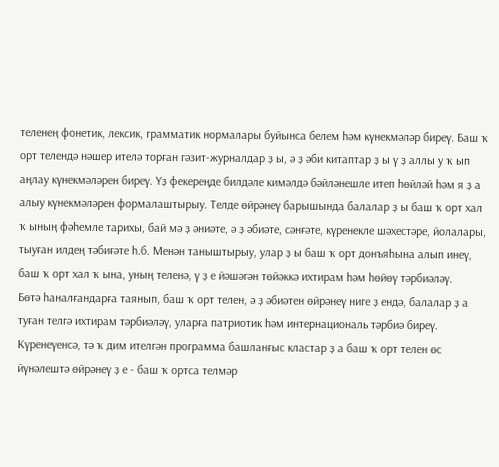теленең фонетик, лексик, грамматик нормалары буйынса белем һәм күнекмәләр биреү. Баш ҡ орт телендә нәшер ителә торған гәзит-журналдар ҙ ы, ә ҙ әби китаптар ҙ ы ү ҙ аллы у ҡ ып аңлау күнекмәләрен биреү. Үҙ фекереңде билдәле кимәлдә бәйләнешле итеп һөйләй һәм я ҙ а алыу күнекмәләрен формалаштырыу. Телде өйрәнеү барышында балалар ҙ ы баш ҡ орт хал ҡ ының фәһемле тарихы, бай мә ҙ әниәте, ә ҙ әбиәте, сәнғәте, күренекле шәхестәре, йолалары, тыуған илдең тәбиғәте һ.б. Менән таныштырыу, улар ҙ ы баш ҡ орт донъяһына алып инеү, баш ҡ орт хал ҡ ына, уның теленә, ү ҙ е йәшәгән төйәккә ихтирам һәм һөйөү тәрбиәләү.
Бөтә һаналғандарға таянып, баш ҡ орт телен, ә ҙ әбиәтен өйрәнеү ниге ҙ ендә, балалар ҙ а туған телгә ихтирам тәрбиәләү, уларға патриотик һәм интернациональ тәрбиә биреү. Күренеүенсә, тә ҡ дим ителгән программа башланғыс кластар ҙ а баш ҡ орт телен өс йүнәлештә өйрәнеү ҙ е - баш ҡ ортса телмәр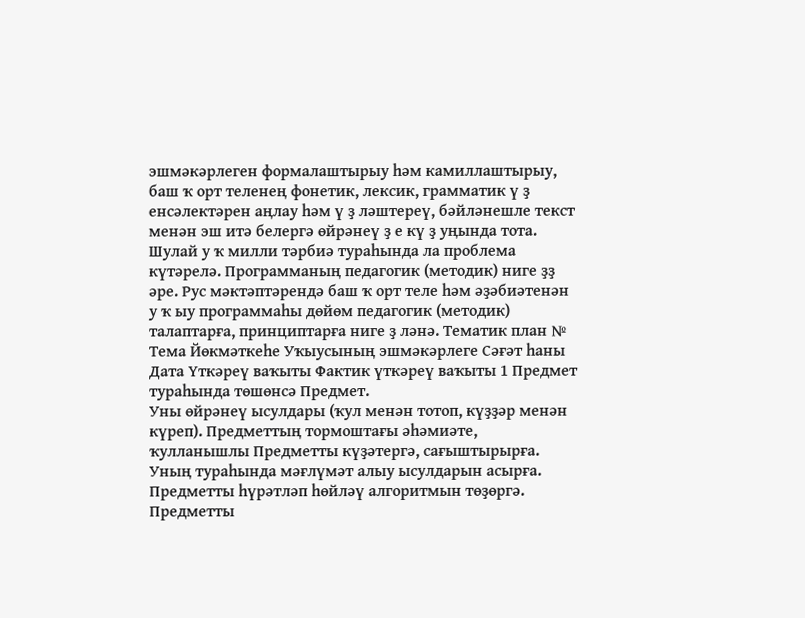эшмәкәрлеген формалаштырыу һәм камиллаштырыу, баш ҡ орт теленең фонетик, лексик, грамматик ү ҙ енсәлектәрен аңлау һәм ү ҙ ләштереү, бәйләнешле текст менән эш итә белергә өйрәнеү ҙ е кү ҙ уңында тота. Шулай у ҡ милли тәрбиә тураһында ла проблема күтәрелә. Программаның педагогик (методик) ниге ҙҙ әре. Рус мәктәптәрендә баш ҡ орт теле һәм әҙәбиәтенән у ҡ ыу программаһы дөйөм педагогик (методик) талаптарға, принциптарға ниге ҙ ләнә. Тематик план № Тема Йөкмәткеһе Уҡыусының эшмәкәрлеге Сәғәт һаны Дата Үткәреү ваҡыты Фактик үткәреү ваҡыты 1 Предмет тураһында төшөнсә Предмет.
Уны өйрәнеү ысулдары (ҡул менән тотоп, күҙҙәр менән күреп). Предметтың тормоштағы әһәмиәте, ҡулланышлы Предметты күҙәтергә, сағыштырырға. Уның тураһында мәғлүмәт алыу ысулдарын асырға. Предметты һүрәтләп һөйләү алгоритмын төҙөргә.
Предметты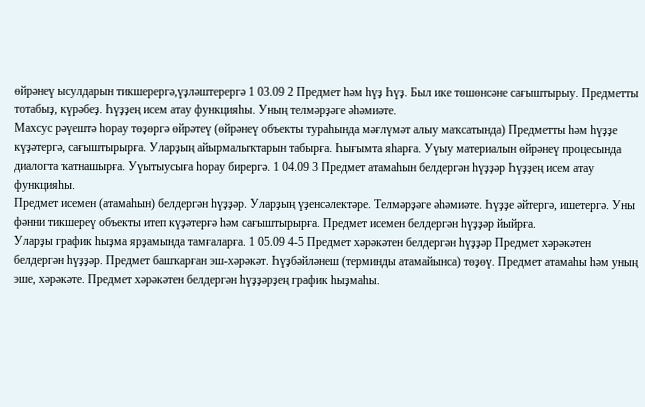өйрәнеү ысулдарын тикшерергә,үҙләштерергә 1 03.09 2 Предмет һәм һүҙ Һүҙ. Был ике төшөнсәне сағыштырыу. Предметты тотабыҙ, күрәбеҙ. Һүҙҙең исем атау функцияһы. Уның телмәрҙәге әһәмиәте.
Махсус рәүештә һорау төҙөргә өйрәтеү (өйрәнеү объекты тураһында мәғлүмәт алыу маҡсатында) Предметты һәм һүҙҙе күҙәтергә, сағыштырырға. Уларҙың айырмалыҡтарын табырға. Һығымта яһарға. Уүыу материалын өйрәнеү процесында диалогта ҡатнашырға. Уүытыусыға һорау бирергә. 1 04.09 3 Предмет атамаһын белдергән һүҙҙәр Һүҙҙең исем атау функцияһы.
Предмет исемен (атамаһын) белдергән һүҙҙәр. Уларҙың үҙенсәлектәре. Телмәрҙәге әһәмиәте. Һүҙҙе әйтергә, ишетергә. Уны фәнни тикшереү объекты итеп күҙәтерғә һәм сағыштырырға. Предмет исемен белдергән һүҙҙәр йыйрға.
Уларҙы график һыҙма ярҙамында тамғаларға. 1 05.09 4-5 Предмет хәрәкәтен белдергән һүҙҙәр Предмет хәрәкәтен белдергән һүҙҙәр. Предмет башҡарған эш-хәрәкәт. Һүҙбәйләнеш (терминды атамайынса) төҙөү. Предмет атамаһы һәм уның эше, хәрәкәте. Предмет хәрәкәтен белдергән һүҙҙәрҙең график һыҙмаһы.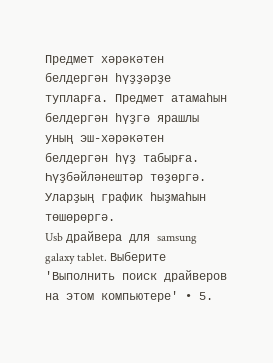Предмет хәрәкәтен белдергән һүҙҙәрҙе тупларға. Предмет атамаһын белдергән һүҙгә ярашлы уның эш-хәрәкәтен белдергән һүҙ табырға. Һүҙбәйләнештәр төҙөргә. Уларҙың график һыҙмаһын төшөрөргә.
Usb драйвера для samsung galaxy tablet. Выберите 'Выполнить поиск драйверов на этом компьютере' • 5.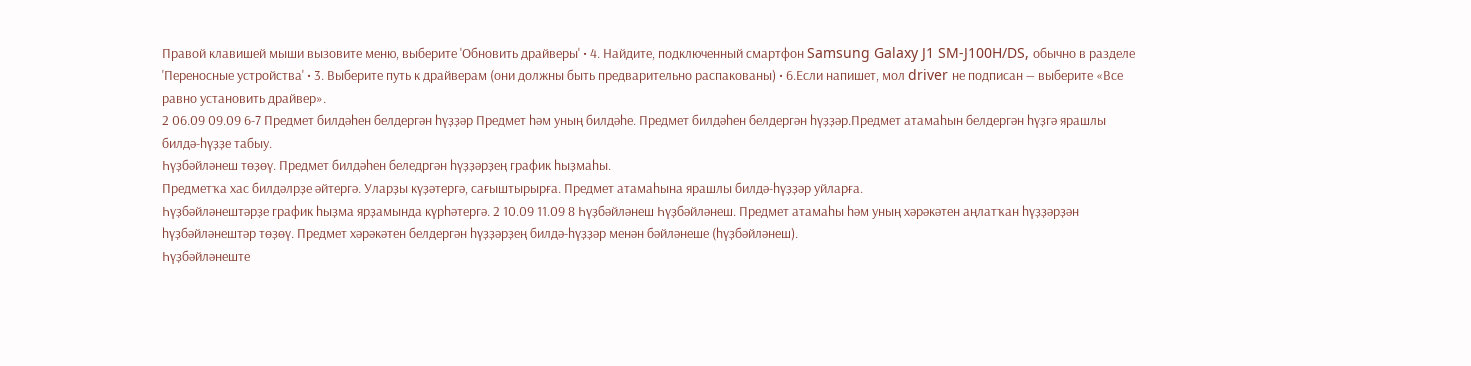Правой клавишей мыши вызовите меню, выберите 'Обновить драйверы' • 4. Найдите, подключенный смартфон Samsung Galaxy J1 SM-J100H/DS, обычно в разделе 'Переносные устройства' • 3. Выберите путь к драйверам (они должны быть предварительно распакованы) • 6.Если напишет, мол driver не подписан — выберите «Все равно установить драйвер».
2 06.09 09.09 6-7 Предмет билдәһен белдергән һүҙҙәр Предмет һәм уның билдәһе. Предмет билдәһен белдергән һүҙҙәр.Предмет атамаһын белдергән һүҙгә ярашлы билдә-һүҙҙе табыу.
Һүҙбәйләнеш төҙөү. Предмет билдәһен беледргән һүҙҙәрҙең график һыҙмаһы.
Предметҡа хас билдәлрҙе әйтергә. Уларҙы күҙәтергә, сағыштырырға. Предмет атамаһына ярашлы билдә-һүҙҙәр уйларға.
Һүҙбәйләнештәрҙе график һыҙма ярҙамында күрһәтергә. 2 10.09 11.09 8 Һүҙбәйләнеш Һүҙбәйләнеш. Предмет атамаһы һәм уның хәрәкәтен аңлатҡан һүҙҙәрҙән һүҙбәйләнештәр төҙөү. Предмет хәрәкәтен белдергән һүҙҙәрҙең билдә-һүҙҙәр менән бәйләнеше (һүҙбәйләнеш).
Һүҙбәйләнеште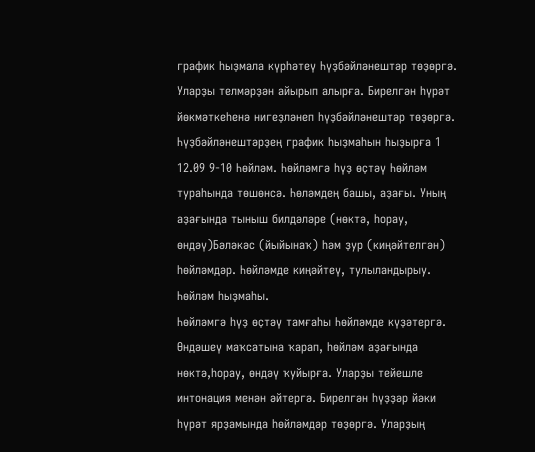график һыҙмала күрһәтеү Һүҙбәйләнештәр төҙөргә. Уларҙы телмәрҙән айырып алырға. Бирелгән һүрәт йөкмәткеһенә нигеҙләнеп һүҙбәйләнештәр төҙөргә.
Һүҙбәйләнештәрҙең график һыҙмаһын һыҙырға 1 12.09 9-10 Һөйләм. Һөйләмгә һүҙ өҫтәү Һөйләм тураһында төшөнсә. Һөләмдең башы, аҙағы. Уның аҙағында тыныш билдәләре (нөктә, һорау, өндәү)Бәләкәс (йыйынаҡ) һәм ҙур (киңәйтелгән) һөйләмдәр. Һөйләмде киңәйтеү, тулыландырыу. Һөйләм һыҙмаһы.
Һөйләмгә һүҙ өҫтәү тамғаһы Һөйләмде күҙәтергә. Өндәшеү маҡсатына ҡарап, һөйләм аҙағында нөктә,һорау, өндәү ҡуйырға. Уларҙы тейешле интонация менән әйтергә. Бирелгән һүҙҙәр йәки һүрәт ярҙамында һөйләмдәр төҙөргә. Уларҙың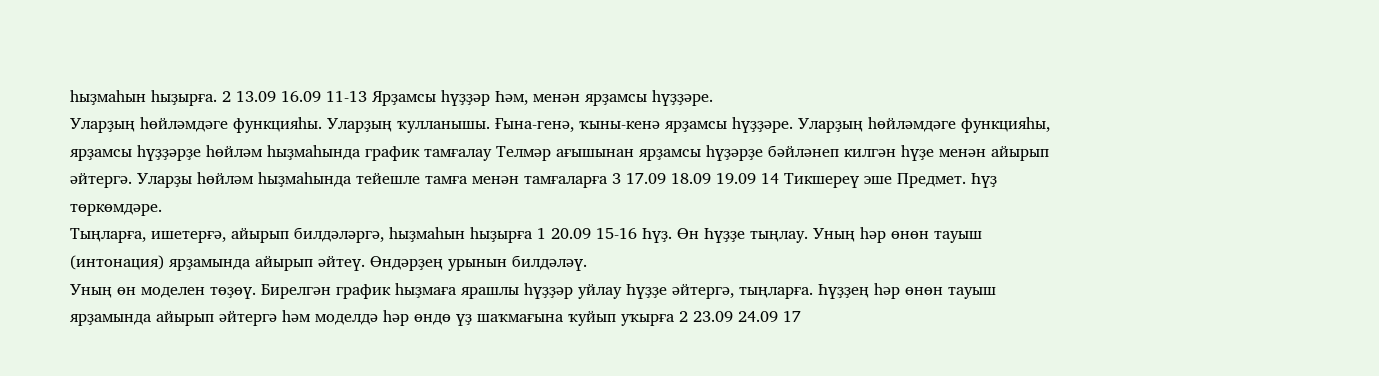һыҙмаһын һыҙырға. 2 13.09 16.09 11-13 Ярҙамсы һүҙҙәр Һәм, менән ярҙамсы һүҙҙәре.
Уларҙың һөйләмдәге функцияһы. Уларҙың ҡулланышы. Ғына-генә, ҡыны-кенә ярҙамсы һүҙҙәре. Уларҙың һөйләмдәге функцияһы, ярҙамсы һүҙҙәрҙе һөйләм һыҙмаһында график тамғалау Телмәр ағышынан ярҙамсы һүҙәрҙе бәйләнеп килгән һүҙе менән айырып әйтергә. Уларҙы һөйләм һыҙмаһында тейешле тамға менән тамғаларға 3 17.09 18.09 19.09 14 Тикшереү эше Предмет. Һүҙ төркөмдәре.
Тыңларға, ишетерғә, айырып билдәләргә, һыҙмаһын һыҙырға 1 20.09 15-16 Һүҙ. Өн Һүҙҙе тыңлау. Уның һәр өнөн тауыш (интонация) ярҙамында айырып әйтеү. Өндәрҙең урынын билдәләү.
Уның өн моделен төҙөү. Бирелгән график һыҙмаға ярашлы һүҙҙәр уйлау Һүҙҙе әйтергә, тыңларға. Һүҙҙең һәр өнөн тауыш ярҙамында айырып әйтергә һәм моделдә һәр өндө үҙ шаҡмағына ҡуйып уҡырға 2 23.09 24.09 17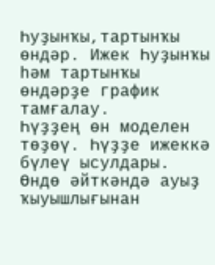Һуҙынҡы,тартынҡы өндәр. Ижек Һуҙынҡы һәм тартынҡы өндәрҙе график тамғалау.
Һүҙҙең өн моделен төҙөү. Һүҙҙе ижеккә бүлеү ысулдары. Өндө әйткәндә ауыҙ ҡыуышлығынан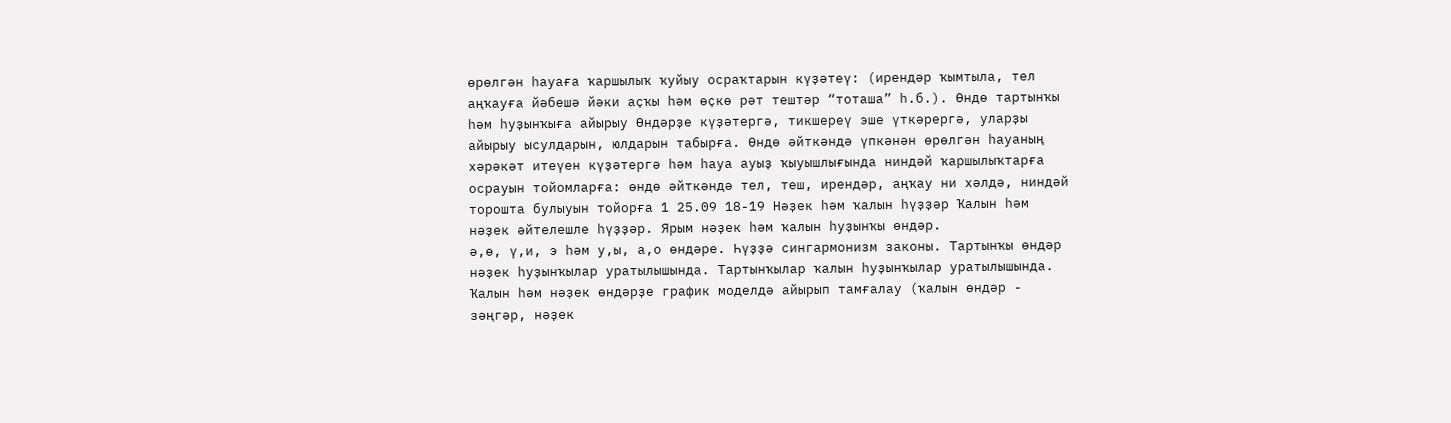өрөлгән һауаға ҡаршылыҡ ҡуйыу осраҡтарын күҙәтеү: (ирендәр ҡымтыла, тел аңҡауға йәбешә йәки аҫҡы һәм өҫкө рәт тештәр “тоташа” һ.б.). Өндө тартынҡы һәм һуҙынҡыға айырыу Өндәрҙе күҙәтергә, тикшереү эше үткәрергә, уларҙы айырыу ысулдарын, юлдарын табырға. Өндө әйткәндә үпкәнән өрөлгән һауаның хәрәкәт итеүен күҙәтергә һәм һауа ауыҙ ҡыуышлығында ниндәй ҡаршылыҡтарға осрауын тойомларға: өндө әйткәндә тел, теш, ирендәр, аңҡау ни хәлдә, ниндәй торошта булыуын тойорға 1 25.09 18-19 Нәҙек һәм ҡалын һүҙҙәр Ҡалын һәм нәҙек әйтелешле һүҙҙәр. Ярым нәҙек һәм ҡалын һуҙынҡы өндәр.
ә,ө, ү,и, э һәм у,ы, а,о өндәре. Һүҙҙә сингармонизм законы. Тартынҡы өндәр нәҙек һуҙынҡылар уратылышында. Тартынҡылар ҡалын һуҙынҡылар уратылышында. Ҡалын һәм нәҙек өндәрҙе график моделдә айырып тамғалау (ҡалын өндәр - зәңгәр, нәҙек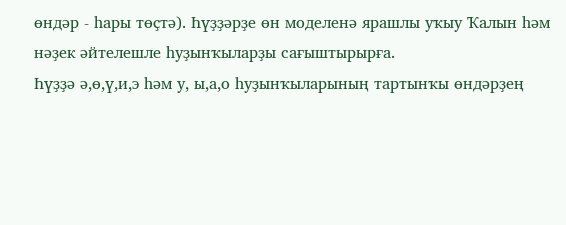өндәр - һары төҫтә). Һүҙҙәрҙе өн моделенә ярашлы уҡыу Ҡалын һәм нәҙек әйтелешле һуҙынҡыларҙы сағыштырырға.
Һүҙҙә ә,ө,ү,и,э һәм у, ы,а,о һуҙынҡыларының тартынҡы өндәрҙең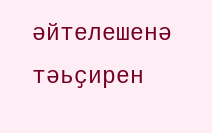әйтелешенә тәьҫирен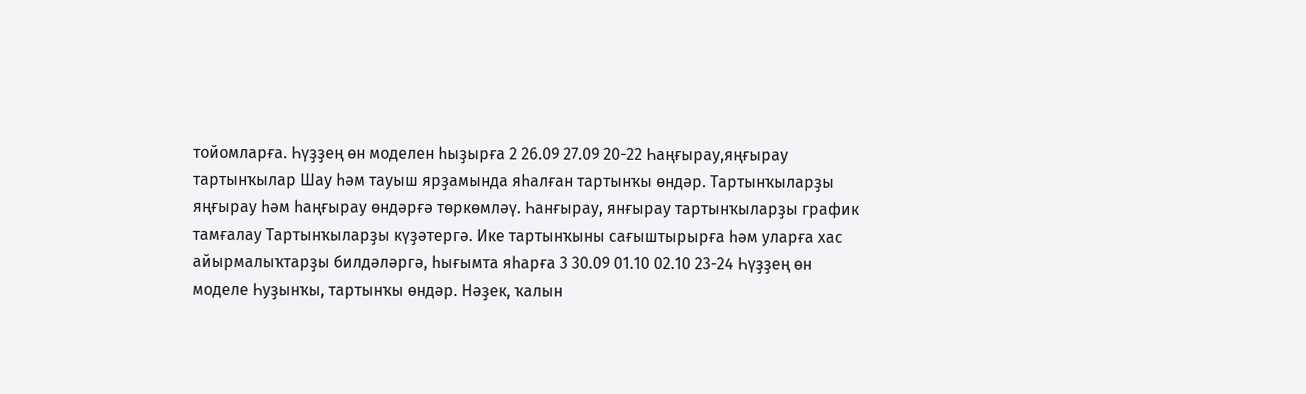тойомларға. Һүҙҙең өн моделен һыҙырға 2 26.09 27.09 20-22 Һаңғырау,яңғырау тартынҡылар Шау һәм тауыш ярҙамында яһалған тартынҡы өндәр. Тартынҡыларҙы яңғырау һәм һаңғырау өндәрғә төркөмләү. Һанғырау, янғырау тартынҡыларҙы график тамғалау Тартынҡыларҙы күҙәтергә. Ике тартынҡыны сағыштырырға һәм уларға хас айырмалыҡтарҙы билдәләргә, һығымта яһарға 3 30.09 01.10 02.10 23-24 Һүҙҙең өн моделе Һуҙынҡы, тартынҡы өндәр. Нәҙек, ҡалын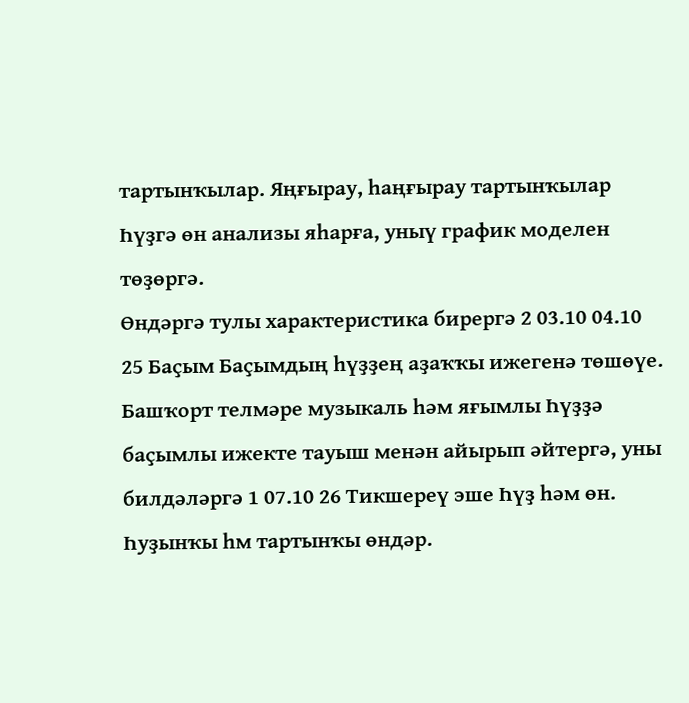тартынҡылар. Яңғырау, һаңғырау тартынҡылар Һүҙгә өн анализы яһарға, уныү график моделен төҙөргә.
Өндәргә тулы характеристика бирергә 2 03.10 04.10 25 Баҫым Баҫымдың һүҙҙең аҙаҡҡы ижегенә төшөүе. Башҡорт телмәре музыкаль һәм яғымлы Һүҙҙә баҫымлы ижекте тауыш менән айырып әйтергә, уны билдәләргә 1 07.10 26 Тикшереү эше Һүҙ һәм өн. Һуҙынҡы һм тартынҡы өндәр.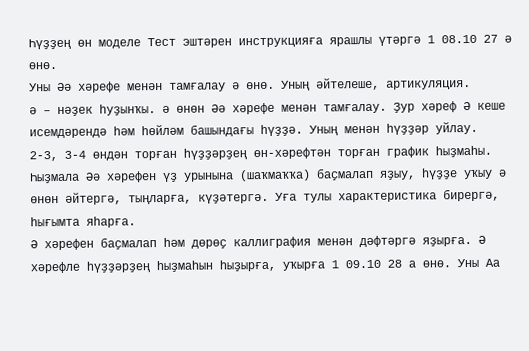Һүҙҙең өн моделе Тест эштәрен инструкцияға ярашлы үтәргә 1 08.10 27 ә өнө.
Уны Әә хәрефе менән тамғалау ә өнө. Уның әйтелеше, артикуляция.
ә – нәҙек һуҙынҡы. ә өнөн Әә хәрефе менән тамғалау. Ҙур хәреф Ә кеше исемдәрендә һәм һөйләм башындағы һүҙҙә. Уның менән һүҙҙәр уйлау.
2-3, 3-4 өндән торған һүҙҙәрҙең өн-хәрефтән торған график һыҙмаһы. Һыҙмала Әә хәрефен үҙ урынына (шаҡмаҡҡа) баҫмалап яҙыу, һүҙҙе уҡыу ә өнөн әйтергә, тыңларға, күҙәтергә. Уға тулы характеристика бирергә, һығымта яһарға.
Ә хәрефен баҫмалап һәм дөрөҫ каллиграфия менән дәфтәргә яҙырға. Ә хәрефле һүҙҙәрҙең һыҙмаһын һыҙырға, уҡырға 1 09.10 28 а өнө. Уны Аа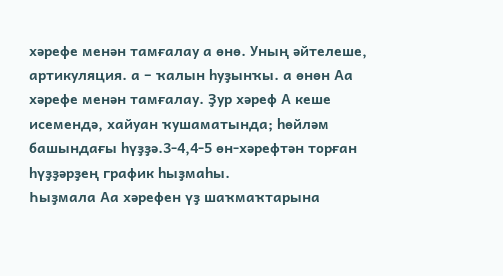хәрефе менән тамғалау а өнө. Уның әйтелеше, артикуляция. а – ҡалын һуҙынҡы. а өнөн Аа хәрефе менән тамғалау. Ҙур хәреф А кеше исемендә, хайуан ҡушаматында; һөйләм башындағы һүҙҙә.3-4,4-5 өн-хәрефтән торған һүҙҙәрҙең график һыҙмаһы.
Һыҙмала Аа хәрефен үҙ шаҡмаҡтарына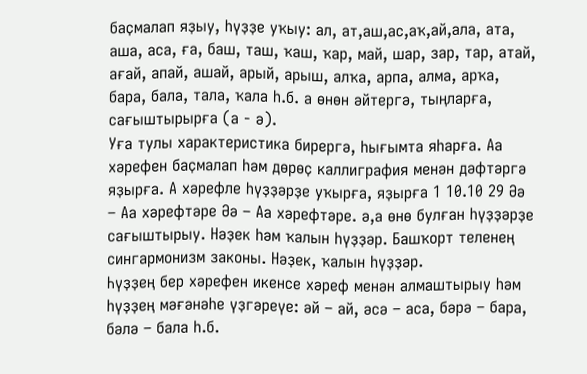баҫмалап яҙыу, һүҙҙе уҡыу: ал, ат,аш,ас,аҡ,ай,ала, ата, аша, аса, ға, баш, таш, ҡаш, ҡар, май, шар, зар, тар, атай, ағай, апай, ашай, арый, арыш, алҡа, арпа, алма, арҡа, бара, бала, тала, ҡала һ.б. а өнөн әйтергә, тыңларға, сағыштырырға (а - ә).
Уға тулы характеристика бирергә, һығымта яһарға. Аа хәрефен баҫмалап һәм дөрөҫ каллиграфия менән дәфтәргә яҙырға. А хәрефле һүҙҙәрҙе уҡырға, яҙырға 1 10.10 29 Әә – Аа хәрефтәре Әә – Аа хәрефтәре. ә,а өнө булған һүҙҙәрҙе сағыштырыу. Нәҙек һәм ҡалын һүҙҙәр. Башҡорт теленең сингармонизм законы. Нәҙек, ҡалын һүҙҙәр.
Һүҙҙең бер хәрефен икенсе хәреф менән алмаштырыу һәм һүҙҙең мәғәнәһе үҙгәреүе: әй – ай, әсә – аса, бәрә – бара, бәлә – бала һ.б.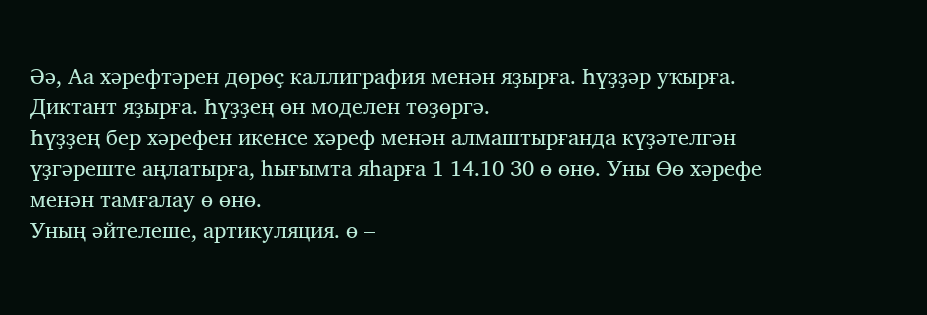Әә, Аа хәрефтәрен дөрөҫ каллиграфия менән яҙырға. Һүҙҙәр уҡырға. Диктант яҙырға. Һүҙҙең өн моделен төҙөргә.
Һүҙҙең бер хәрефен икенсе хәреф менән алмаштырғанда күҙәтелгән үҙгәреште аңлатырға, һығымта яһарға 1 14.10 30 ө өнө. Уны Өө хәрефе менән тамғалау ө өнө.
Уның әйтелеше, артикуляция. ө –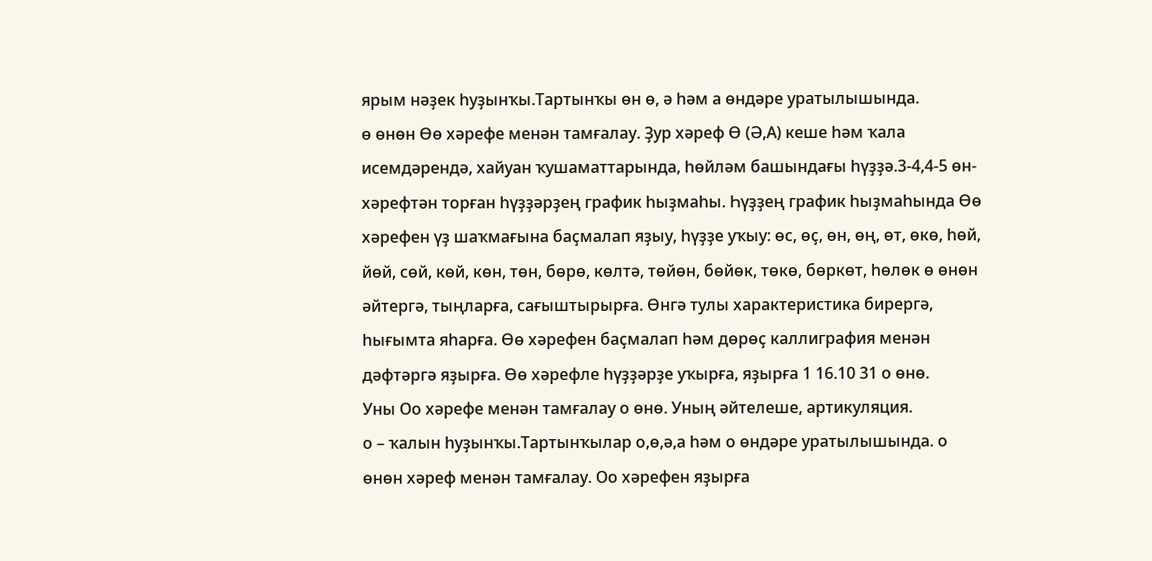ярым нәҙек һуҙынҡы.Тартынҡы өн ө, ә һәм а өндәре уратылышында.
ө өнөн Өө хәрефе менән тамғалау. Ҙур хәреф Ө (Ә,А) кеше һәм ҡала исемдәрендә, хайуан ҡушаматтарында, һөйләм башындағы һүҙҙә.3-4,4-5 өн-хәрефтән торған һүҙҙәрҙең график һыҙмаһы. Һүҙҙең график һыҙмаһында Өө хәрефен үҙ шаҡмағына баҫмалап яҙыу, һүҙҙе уҡыу: өс, өҫ, өн, өң, өт, өкө, һөй, йөй, сөй, көй, көн, төн, бөрө, көлтә, төйөн, бөйөк, төкө, бөркөт, һөлөк ө өнөн әйтергә, тыңларға, сағыштырырға. Өнгә тулы характеристика бирергә, һығымта яһарға. Өө хәрефен баҫмалап һәм дөрөҫ каллиграфия менән дәфтәргә яҙырға. Өө хәрефле һүҙҙәрҙе уҡырға, яҙырға 1 16.10 31 о өнө.
Уны Оо хәрефе менән тамғалау о өнө. Уның әйтелеше, артикуляция.
о – ҡалын һуҙынҡы.Тартынҡылар о,ө,ә,а һәм о өндәре уратылышында. о өнөн хәреф менән тамғалау. Оо хәрефен яҙырға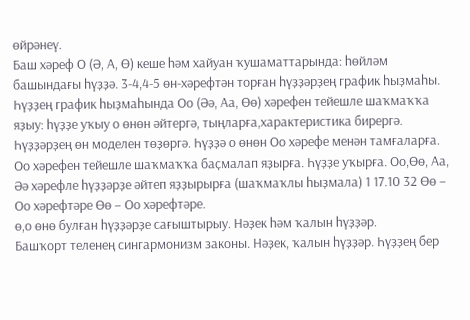өйрәнеү.
Баш хәреф О (Ә, А, Ө) кеше һәм хайуан ҡушаматтарында: һөйләм башындағы һүҙҙә. 3-4,4-5 өн-хәрефтән торған һүҙҙәрҙең график һыҙмаһы. Һүҙҙең график һыҙмаһында Оо (Әә, Аа, Өө) хәрефен тейешле шаҡмаҡҡа яҙыу: һүҙҙе уҡыу о өнөн әйтергә, тыңларға,характеристика бирергә. Һүҙҙәрҙең өн моделен төҙөргә. Һүҙҙә о өнөн Оо хәрефе менән тамғаларға.
Оо хәрефен тейешле шаҡмаҡҡа баҫмалап яҙырға. Һүҙҙе уҡырға. Оо,Өө, Аа, Әә хәрефле һүҙҙәрҙе әйтеп яҙҙырырға (шаҡмаҡлы һыҙмала) 1 17.10 32 Өө – Оо хәрефтәре Өө – Оо хәрефтәре.
ө,о өнө булған һүҙҙәрҙе сағыштырыу. Нәҙек һәм ҡалын һүҙҙәр.
Башҡорт теленең сингармонизм законы. Нәҙек, ҡалын һүҙҙәр. Һүҙҙең бер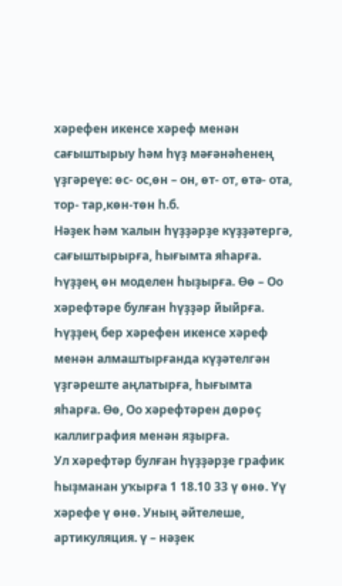хәрефен икенсе хәреф менән сағыштырыу һәм һүҙ мәғәнәһенең үҙгәреүе: өс- ос,өн – он, өт- от, өтә- ота, тор- тар,көн-төн һ.б.
Нәҙек һәм ҡалын һүҙҙәрҙе күҙҙәтергә, сағыштырырға, һығымта яһарға. Һүҙҙең өн моделен һыҙырға. Өө – Оо хәрефтәре булған һүҙҙәр йыйрға.
Һүҙҙең бер хәрефен икенсе хәреф менән алмаштырғанда күҙәтелгән үҙгәреште аңлатырға, һығымта яһарға. Өө, Оо хәрефтәрен дөрөҫ каллиграфия менән яҙырға.
Ул хәрефтәр булған һүҙҙәрҙе график һыҙманан уҡырға 1 18.10 33 ү өнө. Үү хәрефе ү өнө. Уның әйтелеше, артикуляция. ү – нәҙек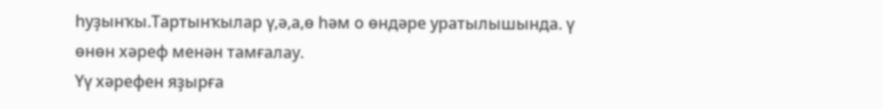һуҙынҡы.Тартынҡылар ү,ә,а,ө һәм о өндәре уратылышында. ү өнөн хәреф менән тамғалау.
Үү хәрефен яҙырға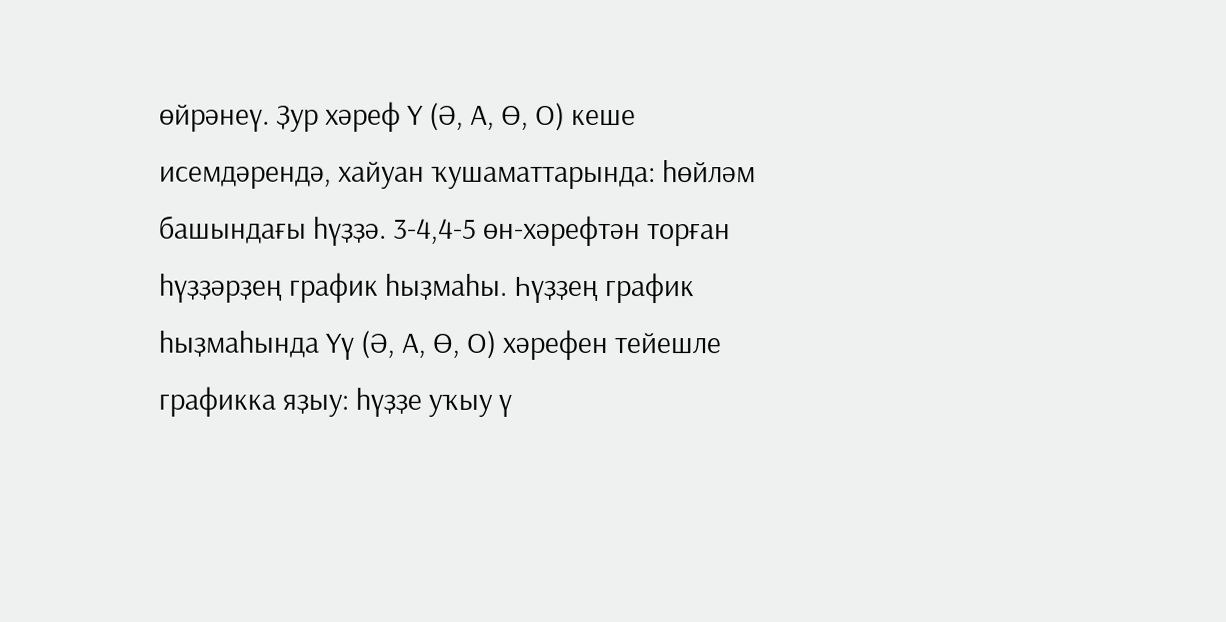өйрәнеү. Ҙур хәреф Ү (Ә, А, Ө, О) кеше исемдәрендә, хайуан ҡушаматтарында: һөйләм башындағы һүҙҙә. 3-4,4-5 өн-хәрефтән торған һүҙҙәрҙең график һыҙмаһы. Һүҙҙең график һыҙмаһында Үү (Ә, А, Ө, О) хәрефен тейешле графикка яҙыу: һүҙҙе уҡыу ү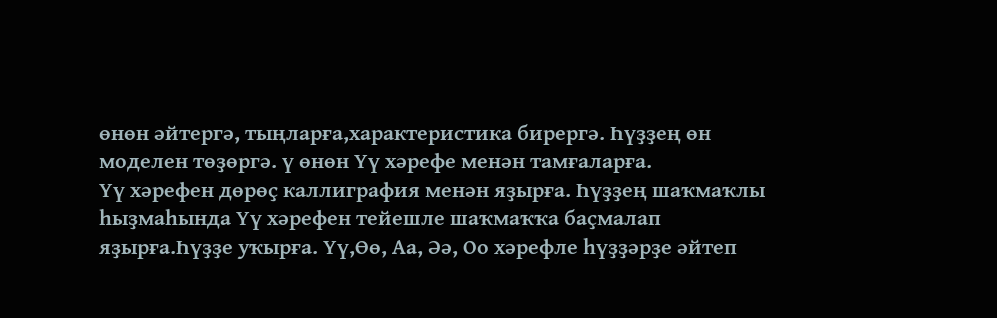өнөн әйтергә, тыңларға,характеристика бирергә. Һүҙҙең өн моделен төҙөргә. ү өнөн Үү хәрефе менән тамғаларға.
Үү хәрефен дөрөҫ каллиграфия менән яҙырға. Һүҙҙең шаҡмаҡлы һыҙмаһында Үү хәрефен тейешле шаҡмаҡҡа баҫмалап яҙырға.Һүҙҙе уҡырға. Үү,Өө, Аа, Әә, Оо хәрефле һүҙҙәрҙе әйтеп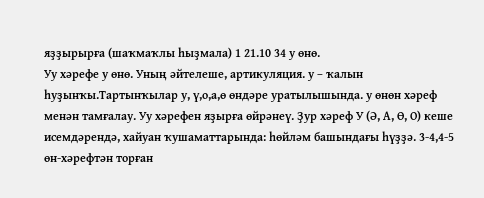яҙҙырырға (шаҡмаҡлы һыҙмала) 1 21.10 34 у өнө.
Уу хәрефе у өнө. Уның әйтелеше, артикуляция. у – ҡалын һуҙынҡы.Тартынҡылар у, ү,о,а,ө өндәре уратылышында. у өнөн хәреф менән тамғалау. Уу хәрефен яҙырға өйрәнеү. Ҙур хәреф У (Ә, А, Ө, О) кеше исемдәрендә, хайуан ҡушаматтарында: һөйләм башындағы һүҙҙә. 3-4,4-5 өн-хәрефтән торған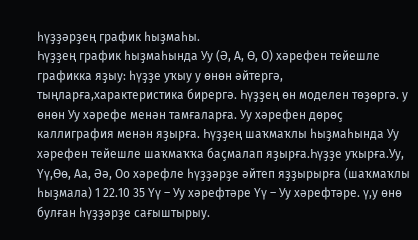һүҙҙәрҙең график һыҙмаһы.
Һүҙҙең график һыҙмаһында Уу (Ә, А, Ө, О) хәрефен тейешле графикка яҙыу: һүҙҙе уҡыу у өнөн әйтергә, тыңларға,характеристика бирергә. Һүҙҙең өн моделен төҙөргә. у өнөн Уу хәрефе менән тамғаларға. Уу хәрефен дөрөҫ каллиграфия менән яҙырға. Һүҙҙең шаҡмаҡлы һыҙмаһында Уу хәрефен тейешле шаҡмаҡҡа баҫмалап яҙырға.Һүҙҙе уҡырға.Уу, Үү,Өө, Аа, Әә, Оо хәрефле һүҙҙәрҙе әйтеп яҙҙырырға (шаҡмаҡлы һыҙмала) 1 22.10 35 Үү – Уу хәрефтәре Үү – Уу хәрефтәре. ү,у өнө булған һүҙҙәрҙе сағыштырыу.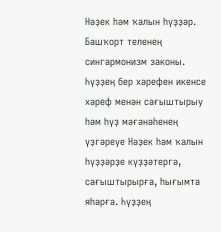Нәҙек һәм ҡалын һүҙҙәр. Башҡорт теленең сингармонизм законы. Һүҙҙең бер хәрефен икенсе хәреф менән сағыштырыу һәм һүҙ мәғәнәһенең үҙгәреүе Нәҙек һәм ҡалын һүҙҙәрҙе күҙҙәтергә, сағыштырырға, һығымта яһарға. Һүҙҙең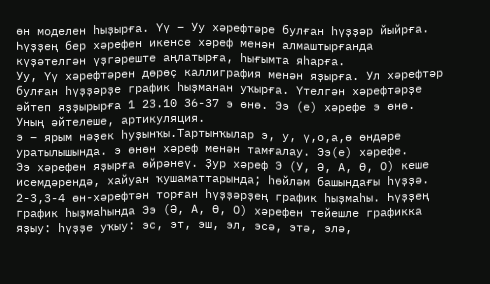өн моделен һыҙырға. Үү – Уу хәрефтәре булған һүҙҙәр йыйрға. Һүҙҙең бер хәрефен икенсе хәреф менән алмаштырғанда күҙәтелгән үҙгәреште аңлатырға, һығымта яһарға.
Уу, Үү хәрефтәрен дөрөҫ каллиграфия менән яҙырға. Ул хәрефтәр булған һүҙҙәрҙе график һыҙманан уҡырға. Үтелгән хәрефтәрҙе әйтеп яҙҙырырға 1 23.10 36-37 э өнө. Ээ (е) хәрефе э өнө. Уның әйтелеше, артикуляция.
э – ярым нәҙек һуҙынҡы.Тартынҡылар э, у, ү,о,а,ө өндәре уратылышында. э өнөн хәреф менән тамғалау. Ээ(е) хәрефе.
Ээ хәрефен яҙырға өйрәнеү. Ҙур хәреф Э (У, Ә, А, Ө, О) кеше исемдәрендә, хайуан ҡушаматтарында; һөйләм башындағы һүҙҙә. 2-3,3-4 өн-хәрефтән торған һүҙҙәрҙең график һыҙмаһы. Һүҙҙең график һыҙмаһында Ээ (Ә, А, Ө, О) хәрефен тейешле графикка яҙыу: һүҙҙе уҡыу: эс, эт, эш, эл, эсә, этә, элә,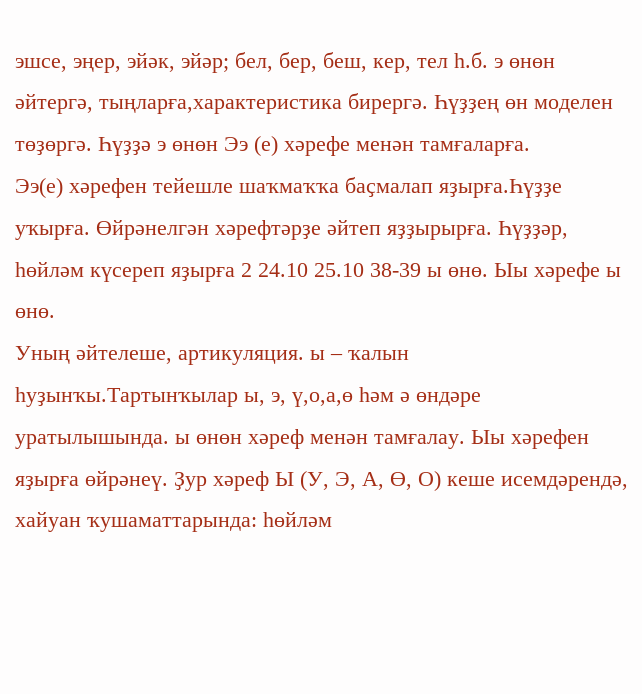эшсе, эңер, эйәк, эйәр; бел, бер, беш, кер, тел һ.б. э өнөн әйтергә, тыңларға,характеристика бирергә. Һүҙҙең өн моделен төҙөргә. Һүҙҙә э өнөн Ээ (е) хәрефе менән тамғаларға.
Ээ(е) хәрефен тейешле шаҡмаҡҡа баҫмалап яҙырға.Һүҙҙе уҡырға. Өйрәнелгән хәрефтәрҙе әйтеп яҙҙырырға. Һүҙҙәр, һөйләм күсереп яҙырға 2 24.10 25.10 38-39 ы өнө. Ыы хәрефе ы өнө.
Уның әйтелеше, артикуляция. ы – ҡалын һуҙынҡы.Тартынҡылар ы, э, ү,о,а,ө һәм ә өндәре уратылышында. ы өнөн хәреф менән тамғалау. Ыы хәрефен яҙырға өйрәнеү. Ҙур хәреф Ы (У, Э, А, Ө, О) кеше исемдәрендә, хайуан ҡушаматтарында: һөйләм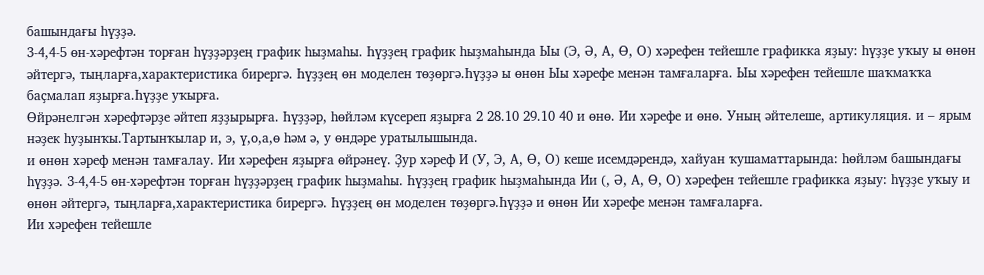башындағы һүҙҙә.
3-4,4-5 өн-хәрефтән торған һүҙҙәрҙең график һыҙмаһы. Һүҙҙең график һыҙмаһында Ыы (Э, Ә, А, Ө, О) хәрефен тейешле графикка яҙыу: һүҙҙе уҡыу ы өнөн әйтергә, тыңларға,характеристика бирергә. Һүҙҙең өн моделен төҙөргә.Һүҙҙә ы өнөн Ыы хәрефе менән тамғаларға. Ыы хәрефен тейешле шаҡмаҡҡа баҫмалап яҙырға.Һүҙҙе уҡырға.
Өйрәнелгән хәрефтәрҙе әйтеп яҙҙырырға. Һүҙҙәр, һөйләм күсереп яҙырға 2 28.10 29.10 40 и өнө. Ии хәрефе и өнө. Уның әйтелеше, артикуляция. и – ярым нәҙек һуҙынҡы.Тартынҡылар и, э, ү,о,а,ө һәм ә, у өндәре уратылышында.
и өнөн хәреф менән тамғалау. Ии хәрефен яҙырға өйрәнеү. Ҙур хәреф И (У, Э, А, Ө, О) кеше исемдәрендә, хайуан ҡушаматтарында: һөйләм башындағы һүҙҙә. 3-4,4-5 өн-хәрефтән торған һүҙҙәрҙең график һыҙмаһы. Һүҙҙең график һыҙмаһында Ии (, Ә, А, Ө, О) хәрефен тейешле графикка яҙыу: һүҙҙе уҡыу и өнөн әйтергә, тыңларға,характеристика бирергә. Һүҙҙең өн моделен төҙөргә.Һүҙҙә и өнөн Ии хәрефе менән тамғаларға.
Ии хәрефен тейешле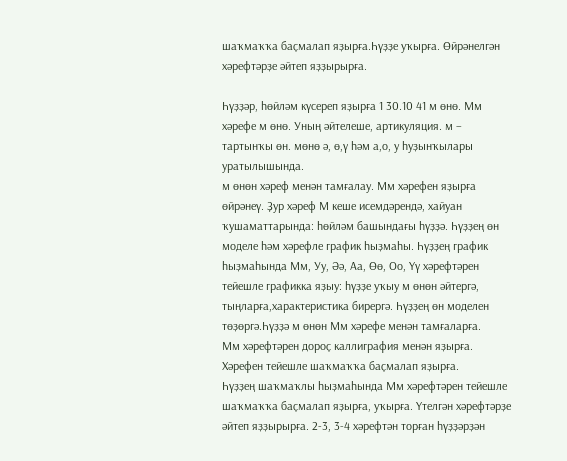шаҡмаҡҡа баҫмалап яҙырға.Һүҙҙе уҡырға. Өйрәнелгән хәрефтәрҙе әйтеп яҙҙырырға.

Һүҙҙәр, һөйләм күсереп яҙырға 1 30.10 41 м өнө. Мм хәрефе м өнө. Уның әйтелеше, артикуляция. м – тартынҡы өн. мөнө ә, ө,ү һәм а,о, у һуҙынҡылары уратылышында.
м өнөн хәреф менән тамғалау. Мм хәрефен яҙырға өйрәнеү. Ҙур хәреф М кеше исемдәрендә, хайуан ҡушаматтарында: һөйләм башындағы һүҙҙә. Һүҙҙең өн моделе һәм хәрефле график һыҙмаһы. Һүҙҙең график һыҙмаһында Мм, Уу, Әә, Аа, Өө, Оо, Үү хәрефтәрен тейешле графикка яҙыу: һүҙҙе уҡыу м өнөн әйтергә, тыңларға,характеристика бирергә. Һүҙҙең өн моделен төҙөргә.Һүҙҙә м өнөн Мм хәрефе менән тамғаларға.
Мм хәрефтәрен дороҫ каллиграфия менән яҙырға. Хәрефен тейешле шаҡмаҡҡа баҫмалап яҙырға.
Һүҙҙең шаҡмаҡлы һыҙмаһында Мм хәрефтәрен тейешле шаҡмаҡҡа баҫмалап яҙырға, уҡырға. Үтелгән хәрефтәрҙе әйтеп яҙҙырырға. 2-3, 3-4 хәрефтән торған һүҙҙәрҙән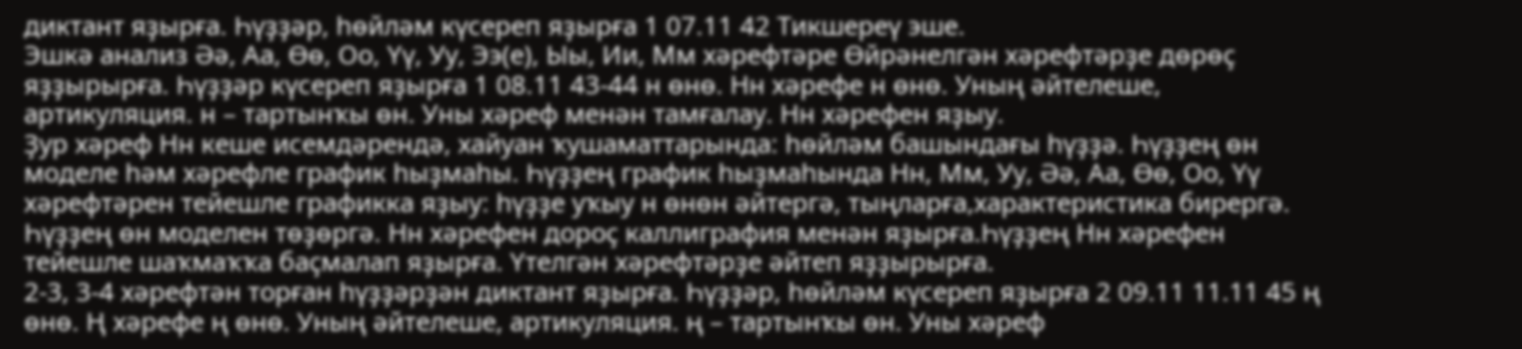диктант яҙырға. Һүҙҙәр, һөйләм күсереп яҙырға 1 07.11 42 Тикшереү эше.
Эшкә анализ Әә, Аа, Өө, Оо, Үү, Уу, Ээ(е), Ыы, Ии, Мм хәрефтәре Өйрәнелгән хәрефтәрҙе дөрөҫ яҙҙырырға. Һүҙҙәр күсереп яҙырға 1 08.11 43-44 н өнө. Нн хәрефе н өнө. Уның әйтелеше, артикуляция. н – тартынҡы өн. Уны хәреф менән тамғалау. Нн хәрефен яҙыу.
Ҙур хәреф Нн кеше исемдәрендә, хайуан ҡушаматтарында: һөйләм башындағы һүҙҙә. Һүҙҙең өн моделе һәм хәрефле график һыҙмаһы. Һүҙҙең график һыҙмаһында Нн, Мм, Уу, Әә, Аа, Өө, Оо, Үү хәрефтәрен тейешле графикка яҙыу: һүҙҙе уҡыу н өнөн әйтергә, тыңларға,характеристика бирергә. Һүҙҙең өн моделен төҙөргә. Нн хәрефен дороҫ каллиграфия менән яҙырға.Һүҙҙең Нн хәрефен тейешле шаҡмаҡҡа баҫмалап яҙырға. Үтелгән хәрефтәрҙе әйтеп яҙҙырырға.
2-3, 3-4 хәрефтән торған һүҙҙәрҙән диктант яҙырға. Һүҙҙәр, һөйләм күсереп яҙырға 2 09.11 11.11 45 ң өнө. Ң хәрефе ң өнө. Уның әйтелеше, артикуляция. ң – тартынҡы өн. Уны хәреф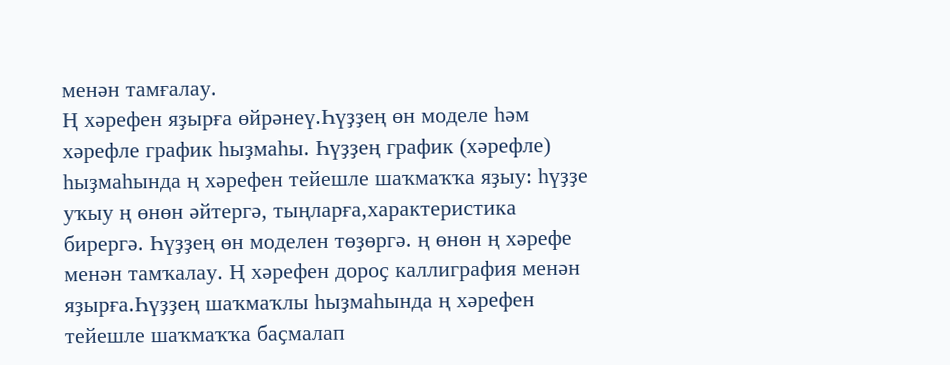менән тамғалау.
Ң хәрефен яҙырға өйрәнеү.Һүҙҙең өн моделе һәм хәрефле график һыҙмаһы. Һүҙҙең график (хәрефле) һыҙмаһында ң хәрефен тейешле шаҡмаҡҡа яҙыу: һүҙҙе уҡыу ң өнөн әйтергә, тыңларға,характеристика бирергә. Һүҙҙең өн моделен төҙөргә. ң өнөн ң хәрефе менән тамҡалау. Ң хәрефен дороҫ каллиграфия менән яҙырға.Һүҙҙең шаҡмаҡлы һыҙмаһында ң хәрефен тейешле шаҡмаҡҡа баҫмалап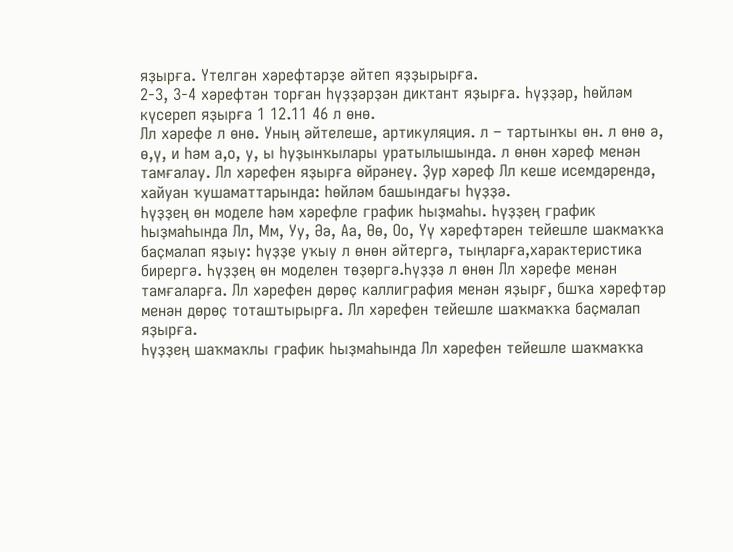яҙырға. Үтелгән хәрефтәрҙе әйтеп яҙҙырырға.
2-3, 3-4 хәрефтән торған һүҙҙәрҙән диктант яҙырға. Һүҙҙәр, һөйләм күсереп яҙырға 1 12.11 46 л өнө.
Лл хәрефе л өнө. Уның әйтелеше, артикуляция. л – тартынҡы өн. л өнө ә, ө,ү, и һәм а,о, у, ы һуҙынҡылары уратылышында. л өнөн хәреф менән тамғалау. Лл хәрефен яҙырға өйрәнеү. Ҙур хәреф Лл кеше исемдәрендә, хайуан ҡушаматтарында: һөйләм башындағы һүҙҙә.
Һүҙҙең өн моделе һәм хәрефле график һыҙмаһы. Һүҙҙең график һыҙмаһында Лл, Мм, Уу, Әә, Аа, Өө, Оо, Үү хәрефтәрен тейешле шакмаҡҡа баҫмалап яҙыу: һүҙҙе уҡыу л өнөн әйтергә, тыңларға,характеристика бирергә. Һүҙҙең өн моделен төҙөргә.Һүҙҙә л өнөн Лл хәрефе менән тамғаларға. Лл хәрефен дөрөҫ каллиграфия менән яҙырғ, бшҡа хәрефтәр менән дөрөҫ тоташтырырға. Лл хәрефен тейешле шаҡмаҡҡа баҫмалап яҙырға.
Һүҙҙең шаҡмаҡлы график һыҙмаһында Лл хәрефен тейешле шаҡмаҡҡа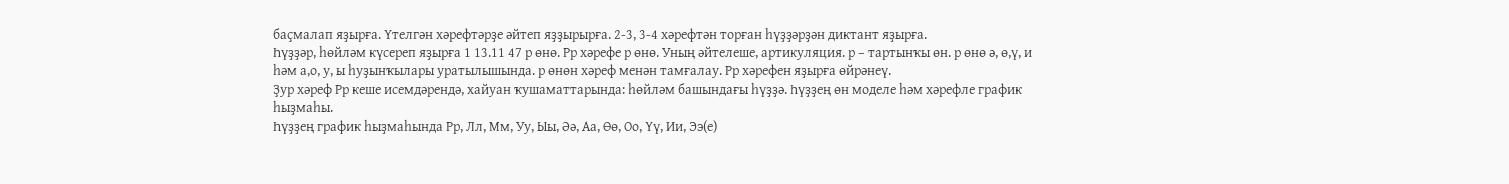баҫмалап яҙырға. Үтелгән хәрефтәрҙе әйтеп яҙҙырырға. 2-3, 3-4 хәрефтән торған һүҙҙәрҙән диктант яҙырға.
Һүҙҙәр, һөйләм күсереп яҙырға 1 13.11 47 р өнө. Рр хәрефе р өнө. Уның әйтелеше, артикуляция. р – тартынҡы өн. р өнө ә, ө,ү, и һәм а,о, у, ы һуҙынҡылары уратылышында. р өнөн хәреф менән тамғалау. Рр хәрефен яҙырға өйрәнеү.
Ҙур хәреф Рр кеше исемдәрендә, хайуан ҡушаматтарында: һөйләм башындағы һүҙҙә. Һүҙҙең өн моделе һәм хәрефле график һыҙмаһы.
Һүҙҙең график һыҙмаһында Рр, Лл, Мм, Уу, Ыы, Әә, Аа, Өө, Оо, Үү, Ии, Ээ(е)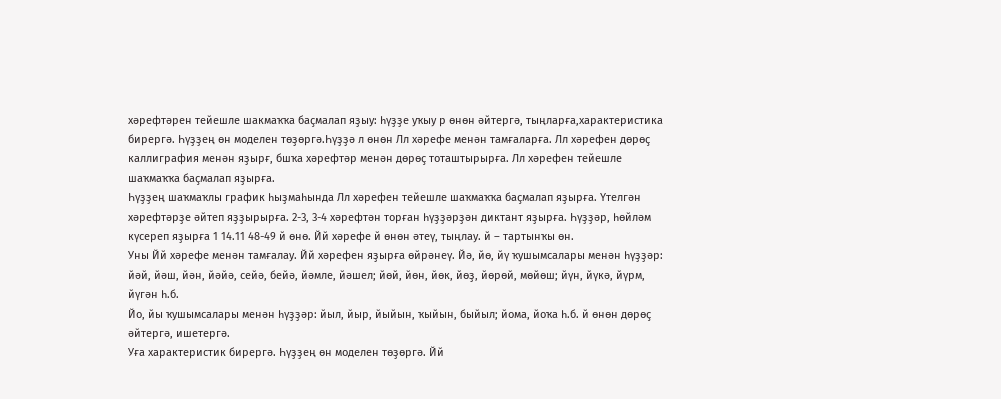хәрефтәрен тейешле шакмаҡҡа баҫмалап яҙыу: һүҙҙе уҡыу р өнөн әйтергә, тыңларға,характеристика бирергә. Һүҙҙең өн моделен төҙөргә.Һүҙҙә л өнөн Лл хәрефе менән тамғаларға. Лл хәрефен дөрөҫ каллиграфия менән яҙырғ, бшҡа хәрефтәр менән дөрөҫ тоташтырырға. Лл хәрефен тейешле шаҡмаҡҡа баҫмалап яҙырға.
Һүҙҙең шаҡмаҡлы график һыҙмаһында Лл хәрефен тейешле шаҡмаҡҡа баҫмалап яҙырға. Үтелгән хәрефтәрҙе әйтеп яҙҙырырға. 2-3, 3-4 хәрефтән торған һүҙҙәрҙән диктант яҙырға. Һүҙҙәр, һөйләм күсереп яҙырға 1 14.11 48-49 й өнө. Йй хәрефе й өнөн әтеү, тыңлау. й – тартынҡы өн.
Уны Йй хәрефе менән тамғалау. Йй хәрефен яҙырға өйрәнеү. Йә, йө, йү ҡушымсалары менән һүҙҙәр: йәй, йәш, йән, йәйә, сейә, бейә, йәмле, йәшел; йөй, йөн, йөк, йөҙ, йөрөй, мөйөш; йүн, йүкә, йүрм, йүгән һ.б.
Йо, йы ҡушымсалары менән һүҙҙәр: йыл, йыр, йыйын, ҡыйын, быйыл; йома, йоҡа һ.б. й өнөн дөрөҫ әйтергә, ишетергә.
Уға характеристик бирергә. Һүҙҙең өн моделен төҙөргә. Йй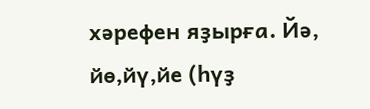хәрефен яҙырға. Йә, йө,йү,йе (һүҙ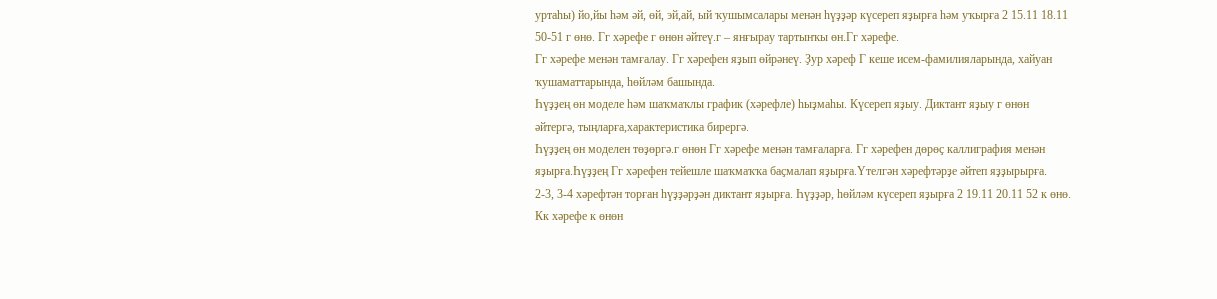уртаһы) йо,йы һәм әй, өй, эй,ай, ый ҡушымсалары менән һүҙҙәр күсереп яҙырға һәм уҡырға 2 15.11 18.11 50-51 г өнө. Гг хәрефе г өнөн әйтеү.г – янғырау тартынҡы өн.Гг хәрефе.
Гг хәрефе менән тамғалау. Гг хәрефен яҙып өйрәнеү. Ҙур хәреф Г кеше исем-фамилияларында, хайуан ҡушаматтарында, һөйләм башында.
Һүҙҙең өн моделе һәм шаҡмаҡлы график (хәрефле) һыҙмаһы. Күсереп яҙыу. Диктант яҙыу г өнөн әйтергә, тыңларға,характеристика бирергә.
Һүҙҙең өн моделен төҙөргә.г өнөн Гг хәрефе менән тамғаларға. Гг хәрефен дөрөҫ каллиграфия менән яҙырға.Һүҙҙең Гг хәрефен тейешле шаҡмаҡҡа баҫмалап яҙырға.Үтелгән хәрефтәрҙе әйтеп яҙҙырырға.
2-3, 3-4 хәрефтән торған һүҙҙәрҙән диктант яҙырға. Һүҙҙәр, һөйләм күсереп яҙырға 2 19.11 20.11 52 к өнө. Кк хәрефе к өнөн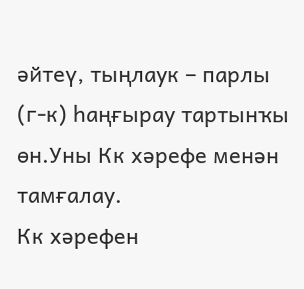әйтеү, тыңлаук – парлы (г-к) һаңғырау тартынҡы өн.Уны Кк хәрефе менән тамғалау.
Кк хәрефен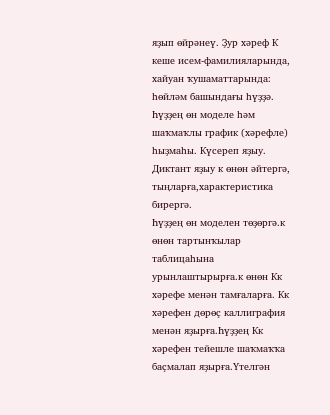яҙып өйрәнеү. Ҙур хәреф К кеше исем-фамилияларында, хайуан ҡушаматтарында: һөйләм башындағы һүҙҙә. Һүҙҙең өн моделе һәм шаҡмаҡлы график (хәрефле) һыҙмаһы. Күсереп яҙыу. Диктант яҙыу к өнөн әйтергә, тыңларға,характеристика бирергә.
Һүҙҙең өн моделен төҙөргә.к өнөн тартынҡылар таблицаһына урынлаштырырға.к өнөн Кк хәрефе менән тамғаларға. Кк хәрефен дөрөҫ каллиграфия менән яҙырға.Һүҙҙең Кк хәрефен тейешле шаҡмаҡҡа баҫмалап яҙырға.Үтелгән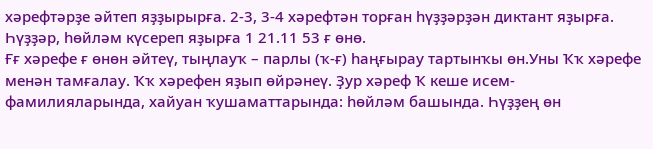хәрефтәрҙе әйтеп яҙҙырырға. 2-3, 3-4 хәрефтән торған һүҙҙәрҙән диктант яҙырға. Һүҙҙәр, һөйләм күсереп яҙырға 1 21.11 53 ғ өнө.
Ғғ хәрефе ғ өнөн әйтеү, тыңлауҡ – парлы (ҡ-ғ) һаңғырау тартынҡы өн.Уны Ҡҡ хәрефе менән тамғалау. Ҡҡ хәрефен яҙып өйрәнеү. Ҙур хәреф Ҡ кеше исем-фамилияларында, хайуан ҡушаматтарында: һөйләм башында. Һүҙҙең өн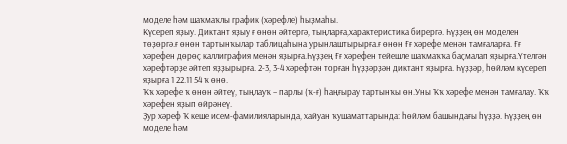моделе һәм шаҡмаҡлы график (хәрефле) һыҙмаһы.
Күсереп яҙыу. Диктант яҙыу ғ өнөн әйтергә, тыңларға,характеристика бирергә. Һүҙҙең өн моделен төҙөргә.ғ өнөн тартынҡылар таблицаһына урынлаштырырға.ғ өнөн Ғғ хәрефе менән тамғаларға. Ғғ хәрефен дөрөҫ каллиграфия менән яҙырға.Һүҙҙең Ғғ хәрефен тейешле шаҡмаҡҡа баҫмалап яҙырға.Үтелгән хәрефтәрҙе әйтеп яҙҙырырға. 2-3, 3-4 хәрефтән торған һүҙҙәрҙән диктант яҙырға. Һүҙҙәр, һөйләм күсереп яҙырға 1 22.11 54 ҡ өнө.
Ҡҡ хәрефе ҡ өнөн әйтеү, тыңлауҡ – парлы (ҡ-ғ) һаңғырау тартынҡы өн.Уны Ҡҡ хәрефе менән тамғалау. Ҡҡ хәрефен яҙып өйрәнеү.
Ҙур хәреф Ҡ кеше исем-фамилияларында, хайуан ҡушаматтарында: һөйләм башындағы һүҙҙә. Һүҙҙең өн моделе һәм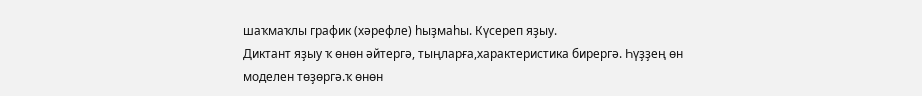шаҡмаҡлы график (хәрефле) һыҙмаһы. Күсереп яҙыу.
Диктант яҙыу ҡ өнөн әйтергә, тыңларға,характеристика бирергә. Һүҙҙең өн моделен төҙөргә.ҡ өнөн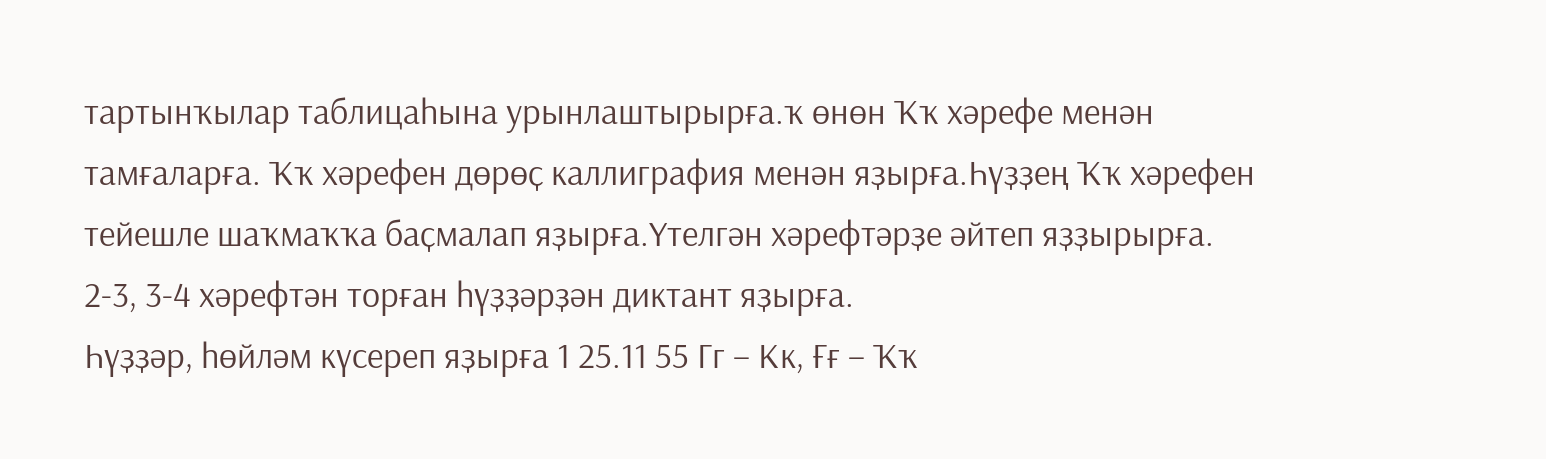тартынҡылар таблицаһына урынлаштырырға.ҡ өнөн Ҡҡ хәрефе менән тамғаларға. Ҡҡ хәрефен дөрөҫ каллиграфия менән яҙырға.Һүҙҙең Ҡҡ хәрефен тейешле шаҡмаҡҡа баҫмалап яҙырға.Үтелгән хәрефтәрҙе әйтеп яҙҙырырға. 2-3, 3-4 хәрефтән торған һүҙҙәрҙән диктант яҙырға.
Һүҙҙәр, һөйләм күсереп яҙырға 1 25.11 55 Гг – Кк, Ғғ – Ҡҡ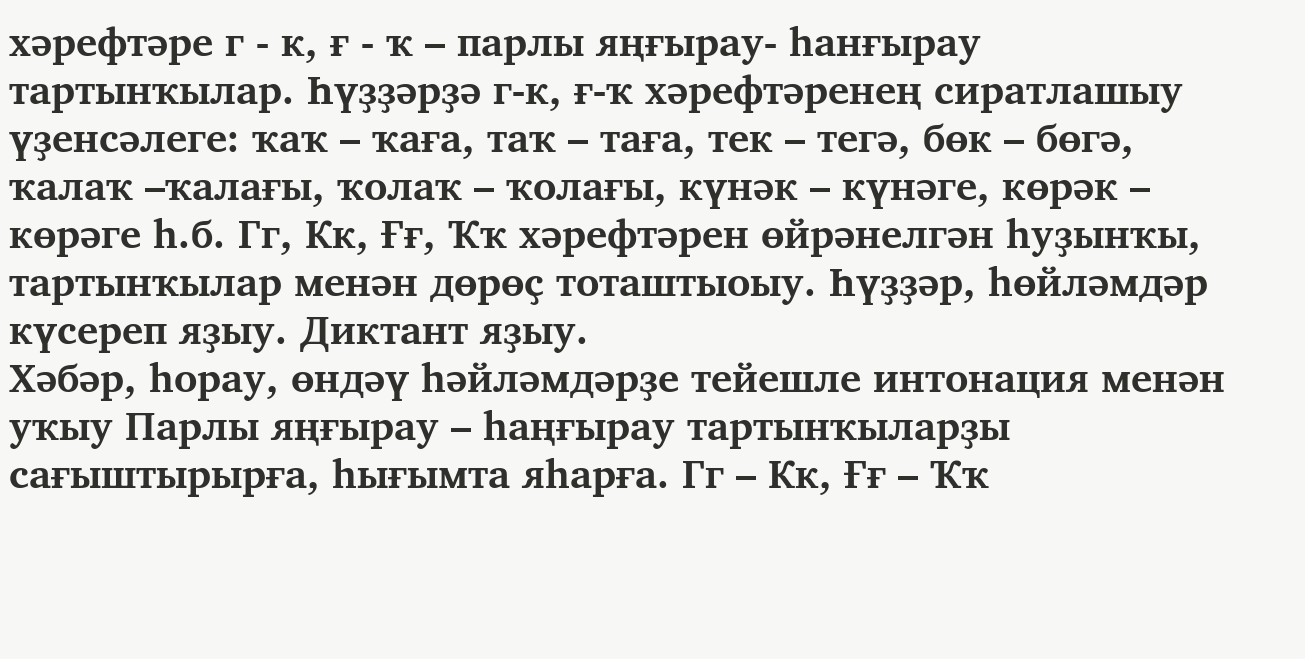хәрефтәре г - к, ғ - ҡ – парлы яңғырау- һанғырау тартынҡылар. Һүҙҙәрҙә г-к, ғ-ҡ хәрефтәренең сиратлашыу үҙенсәлеге: ҡаҡ – ҡаға, таҡ – таға, тек – тегә, бөк – бөгә, ҡалаҡ –ҡалағы, ҡолаҡ – ҡолағы, күнәк – күнәге, көрәк – көрәге һ.б. Гг, Кк, Ғғ, Ҡҡ хәрефтәрен өйрәнелгән һуҙынҡы, тартынҡылар менән дөрөҫ тоташтыоыу. Һүҙҙәр, һөйләмдәр күсереп яҙыу. Диктант яҙыу.
Хәбәр, һорау, өндәү һәйләмдәрҙе тейешле интонация менән уҡыу Парлы яңғырау – һаңғырау тартынҡыларҙы сағыштырырға, һығымта яһарға. Гг – Кк, Ғғ – Ҡҡ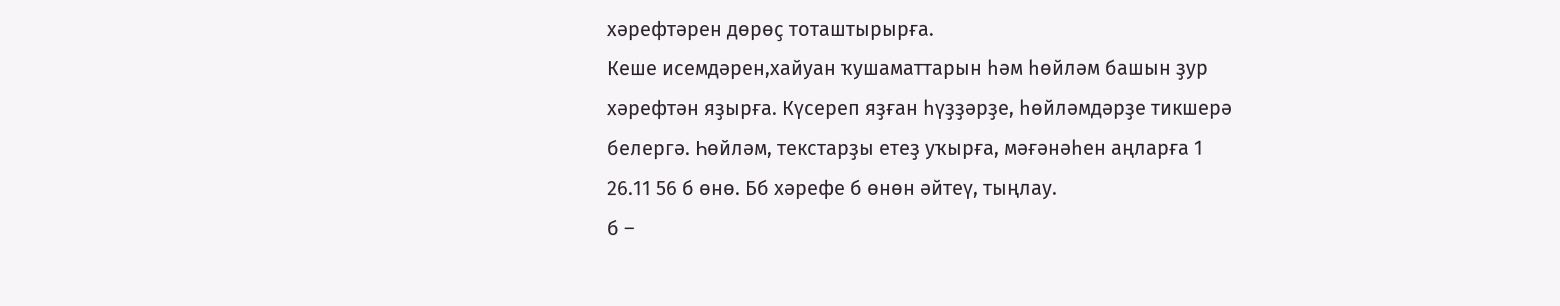хәрефтәрен дөрөҫ тоташтырырға.
Кеше исемдәрен,хайуан ҡушаматтарын һәм һөйләм башын ҙур хәрефтән яҙырға. Күсереп яҙған һүҙҙәрҙе, һөйләмдәрҙе тикшерә белергә. Һөйләм, текстарҙы етеҙ уҡырға, мәғәнәһен аңларға 1 26.11 56 б өнө. Бб хәрефе б өнөн әйтеү, тыңлау.
б –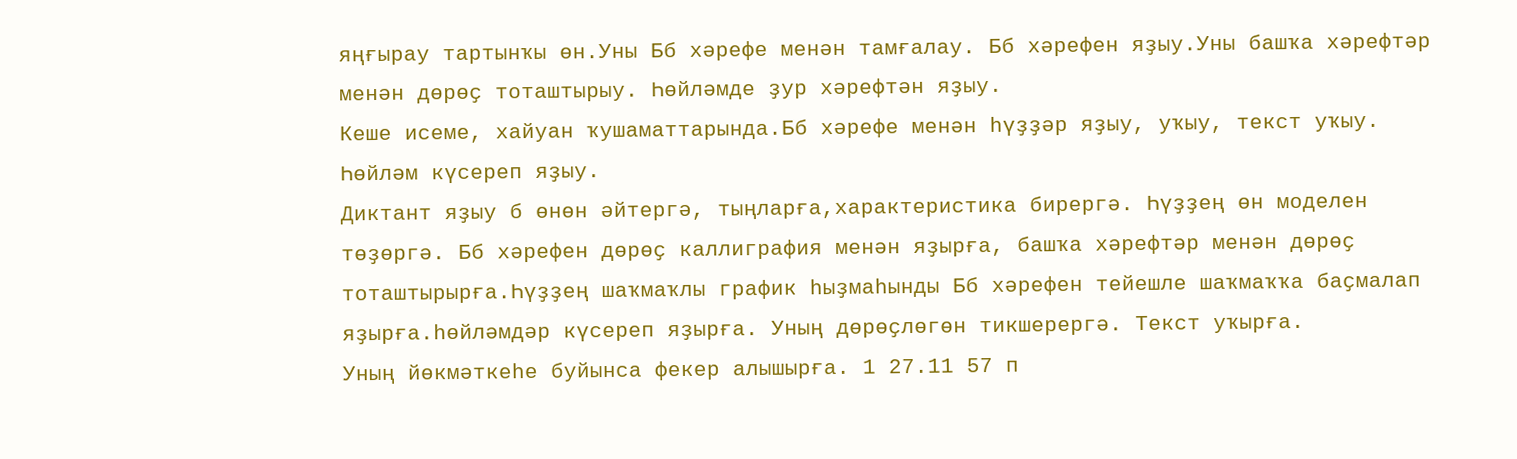яңғырау тартынҡы өн.Уны Бб хәрефе менән тамғалау. Бб хәрефен яҙыу.Уны башҡа хәрефтәр менән дөрөҫ тоташтырыу. Һөйләмде ҙур хәрефтән яҙыу.
Кеше исеме, хайуан ҡушаматтарында.Бб хәрефе менән һүҙҙәр яҙыу, уҡыу, текст уҡыу. Һөйләм күсереп яҙыу.
Диктант яҙыу б өнөн әйтергә, тыңларға,характеристика бирергә. Һүҙҙең өн моделен төҙөргә. Бб хәрефен дөрөҫ каллиграфия менән яҙырға, башҡа хәрефтәр менән дөрөҫ тоташтырырға.Һүҙҙең шаҡмаҡлы график һыҙмаһынды Бб хәрефен тейешле шаҡмаҡҡа баҫмалап яҙырға.һөйләмдәр күсереп яҙырға. Уның дөрөҫлөгөн тикшерергә. Текст уҡырға.
Уның йөкмәткеһе буйынса фекер алышырға. 1 27.11 57 п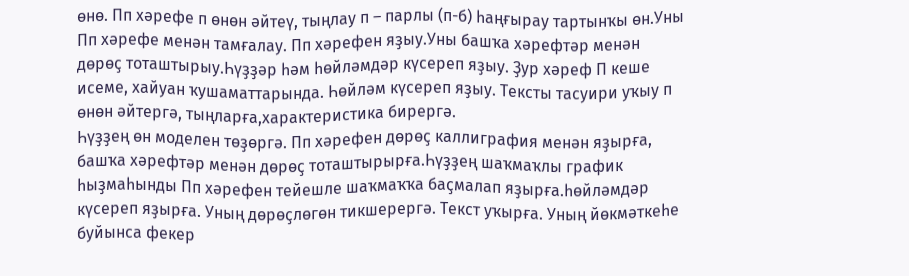өнө. Пп хәрефе п өнөн әйтеү, тыңлау п – парлы (п-б) һаңғырау тартынҡы өн.Уны Пп хәрефе менән тамғалау. Пп хәрефен яҙыу.Уны башҡа хәрефтәр менән дөрөҫ тоташтырыу.Һүҙҙәр һәм һөйләмдәр күсереп яҙыу. Ҙур хәреф П кеше исеме, хайуан ҡушаматтарында. Һөйләм күсереп яҙыу. Тексты тасуири уҡыу п өнөн әйтергә, тыңларға,характеристика бирергә.
Һүҙҙең өн моделен төҙөргә. Пп хәрефен дөрөҫ каллиграфия менән яҙырға, башҡа хәрефтәр менән дөрөҫ тоташтырырға.Һүҙҙең шаҡмаҡлы график һыҙмаһынды Пп хәрефен тейешле шаҡмаҡҡа баҫмалап яҙырға.һөйләмдәр күсереп яҙырға. Уның дөрөҫлөгөн тикшерергә. Текст уҡырға. Уның йөкмәткеһе буйынса фекер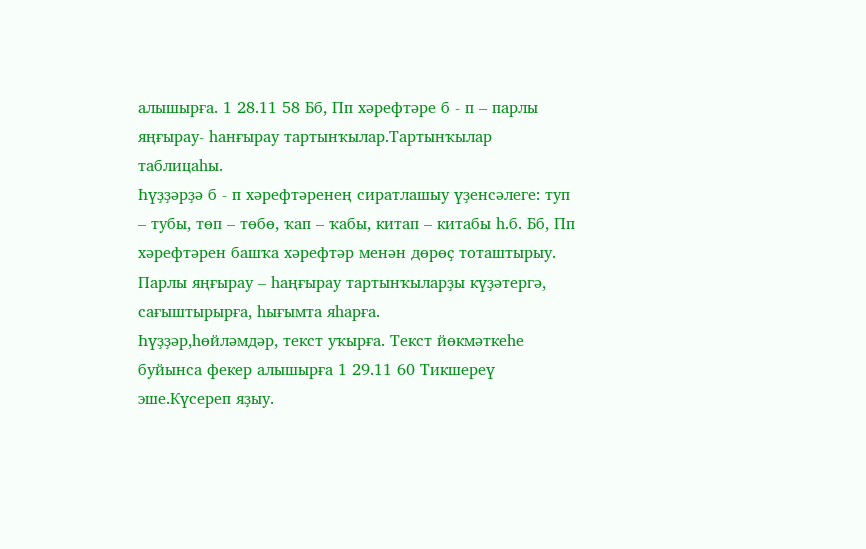алышырға. 1 28.11 58 Бб, Пп хәрефтәре б - п – парлы яңғырау- һанғырау тартынҡылар.Тартынҡылар таблицаһы.
Һүҙҙәрҙә б - п хәрефтәренең сиратлашыу үҙенсәлеге: туп – тубы, төп – төбө, ҡап – ҡабы, китап – китабы һ.б. Бб, Пп хәрефтәрен башҡа хәрефтәр менән дөрөҫ тоташтырыу. Парлы яңғырау – һаңғырау тартынҡыларҙы күҙәтергә, сағыштырырға, һығымта яһарға.
Һүҙҙәр,һөйләмдәр, текст уҡырға. Текст йөкмәткеһе буйынса фекер алышырға 1 29.11 60 Тикшереү эше.Күсереп яҙыу.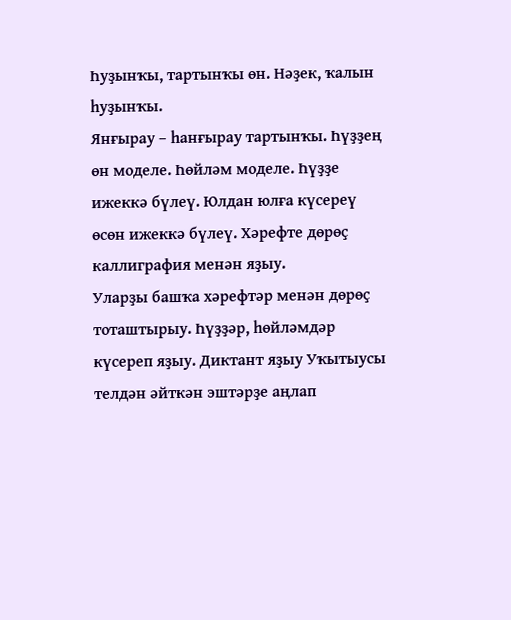Һуҙынҡы, тартынҡы өн. Нәҙек, ҡалын һуҙынҡы.
Янғырау – һанғырау тартынҡы. Һүҙҙең өн моделе. Һөйләм моделе. Һүҙҙе ижеккә бүлеү. Юлдан юлға күсереү өсөн ижеккә бүлеү. Хәрефте дөрөҫ каллиграфия менән яҙыу.
Уларҙы башҡа хәрефтәр менән дөрөҫ тоташтырыу. Һүҙҙәр, һөйләмдәр күсереп яҙыу. Диктант яҙыу Уҡытыусы телдән әйткән эштәрҙе аңлап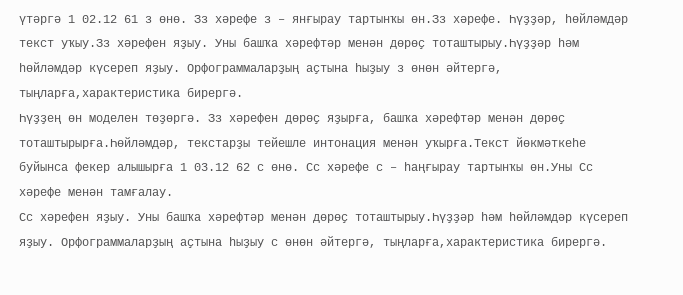үтәргә 1 02.12 61 з өнө. Зз хәрефе з – янғырау тартынҡы өн.Зз хәрефе. Һүҙҙәр, һөйләмдәр текст уҡыу.Зз хәрефен яҙыу. Уны башҡа хәрефтәр менән дөрөҫ тоташтырыу.Һүҙҙәр һәм һөйләмдәр күсереп яҙыу. Орфограммаларҙың аҫтына һыҙыу з өнөн әйтергә, тыңларға,характеристика бирергә.
Һүҙҙең өн моделен төҙөргә. Зз хәрефен дөрөҫ яҙырға, башҡа хәрефтәр менән дөрөҫ тоташтырырға.Һөйләмдәр, текстарҙы тейешле интонация менән уҡырға.Текст йөкмәткеһе буйынса фекер алышырға 1 03.12 62 с өнө. Сс хәрефе с – һаңғырау тартынҡы өн.Уны Сс хәрефе менән тамғалау.
Сс хәрефен яҙыу. Уны башҡа хәрефтәр менән дөрөҫ тоташтырыу.Һүҙҙәр һәм һөйләмдәр күсереп яҙыу. Орфограммаларҙың аҫтына һыҙыу с өнөн әйтергә, тыңларға,характеристика бирергә.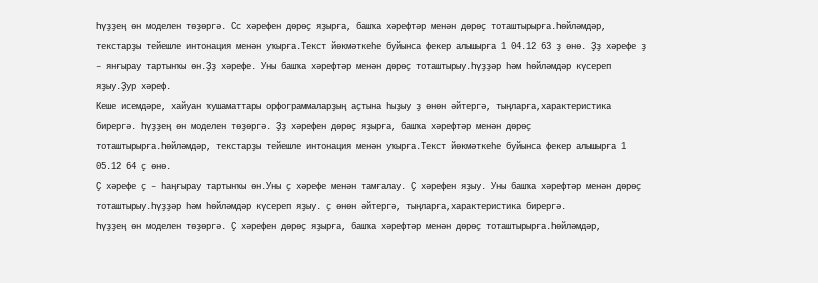Һүҙҙең өн моделен төҙөргә. Сс хәрефен дөрөҫ яҙырға, башҡа хәрефтәр менән дөрөҫ тоташтырырға.Һөйләмдәр, текстарҙы тейешле интонация менән уҡырға.Текст йөкмәткеһе буйынса фекер алышырға 1 04.12 63 ҙ өнө. Ҙҙ хәрефе ҙ – янғырау тартынҡы өн.Ҙҙ хәрефе. Уны башҡа хәрефтәр менән дөрөҫ тоташтырыу.Һүҙҙәр һәм һөйләмдәр күсереп яҙыу.Ҙур хәреф.
Кеше исемдәре, хайуан ҡушаматтары орфограммаларҙың аҫтына һыҙыу ҙ өнөн әйтергә, тыңларға,характеристика бирергә. Һүҙҙең өн моделен төҙөргә. Ҙҙ хәрефен дөрөҫ яҙырға, башҡа хәрефтәр менән дөрөҫ тоташтырырға.Һөйләмдәр, текстарҙы тейешле интонация менән уҡырға.Текст йөкмәткеһе буйынса фекер алышырға 1 05.12 64 ҫ өнө.
Ҫ хәрефе ҫ – һаңғырау тартынҡы өн.Уны ҫ хәрефе менән тамғалау. Ҫ хәрефен яҙыу. Уны башҡа хәрефтәр менән дөрөҫ тоташтырыу.Һүҙҙәр һәм һөйләмдәр күсереп яҙыу. ҫ өнөн әйтергә, тыңларға,характеристика бирергә.
Һүҙҙең өн моделен төҙөргә. Ҫ хәрефен дөрөҫ яҙырға, башҡа хәрефтәр менән дөрөҫ тоташтырырға.Һөйләмдәр,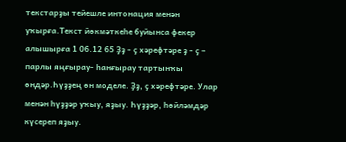текстарҙы тейешле интонация менән уҡырға.Текст йөкмәткеһе буйынса фекер алышырға 1 06.12 65 Ҙҙ - ҫ хәрефтәре ҙ - ҫ – парлы яңғырау- һанғырау тартынҡы өндәр.Һүҙҙең өн моделе. Ҙҙ, ҫ хәрефтәре. Улар менән һүҙҙәр уҡыу, яҙыу. Һүҙҙәр, һөйләмдәр күсереп яҙыу.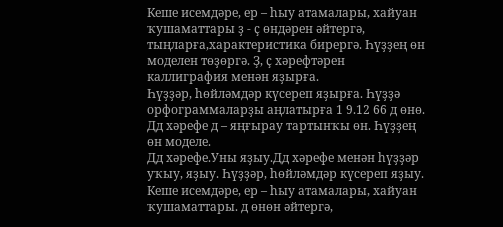Кеше исемдәре, ер – һыу атамалары, хайуан ҡушаматтары ҙ - ҫ өндәрен әйтергә, тыңларға,характеристика бирергә. Һүҙҙең өн моделен төҙөргә. Ҙ, ҫ хәрефтәрен каллиграфия менән яҙырға.
Һүҙҙәр, һөйләмдәр күсереп яҙырға. Һүҙҙә орфограммаларҙы аңлатырға 1 9.12 66 д өнө. Дд хәрефе д – яңғырау тартынҡы өн. Һүҙҙең өн моделе.
Дд хәрефе.Уны яҙыу.Дд хәрефе менән һүҙҙәр уҡыу, яҙыу. Һүҙҙәр, һөйләмдәр күсереп яҙыу. Кеше исемдәре, ер – һыу атамалары, хайуан ҡушаматтары. д өнөн әйтергә,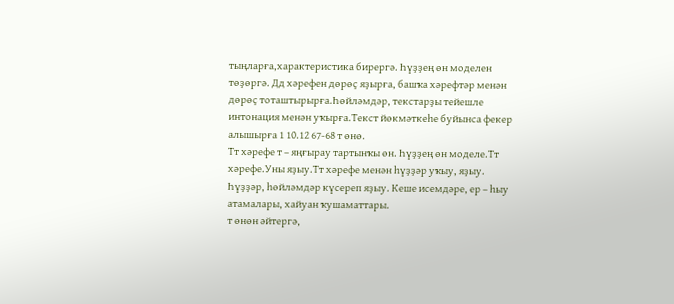тыңларға,характеристика бирергә. Һүҙҙең өн моделен төҙөргә. Дд хәрефен дөрөҫ яҙырға, башҡа хәрефтәр менән дөрөҫ тоташтырырға.Һөйләмдәр, текстарҙы тейешле интонация менән уҡырға.Текст йөкмәткеһе буйынса фекер алышырға 1 10.12 67-68 т өнө.
Тт хәрефе т – яңғырау тартынҡы өн. Һүҙҙең өн моделе.Тт хәрефе.Уны яҙыу.Тт хәрефе менән һүҙҙәр уҡыу, яҙыу. Һүҙҙәр, һөйләмдәр күсереп яҙыу. Кеше исемдәре, ер – һыу атамалары, хайуан ҡушаматтары.
т өнөн әйтергә,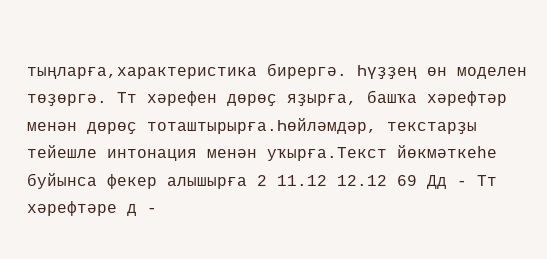тыңларға,характеристика бирергә. Һүҙҙең өн моделен төҙөргә. Тт хәрефен дөрөҫ яҙырға, башҡа хәрефтәр менән дөрөҫ тоташтырырға.Һөйләмдәр, текстарҙы тейешле интонация менән уҡырға.Текст йөкмәткеһе буйынса фекер алышырға 2 11.12 12.12 69 Дд - Тт хәрефтәре д -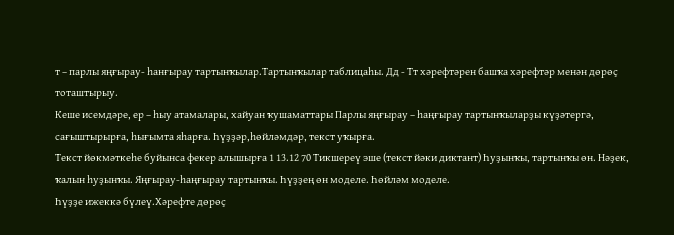т – парлы яңғырау- һанғырау тартынҡылар.Тартынҡылар таблицаһы. Дд - Тт хәрефтәрен башҡа хәрефтәр менән дөрөҫ тоташтырыу.
Кеше исемдәре, ер – һыу атамалары, хайуан ҡушаматтары Парлы яңғырау – һаңғырау тартынҡыларҙы күҙәтергә, сағыштырырға, һығымта яһарға. Һүҙҙәр,һөйләмдәр, текст уҡырға.
Текст йөкмәткеһе буйынса фекер алышырға 1 13.12 70 Тикшереү эше (текст йәки диктант) Һуҙынҡы, тартынҡы өн. Нәҙек, ҡалын һуҙынҡы. Яңғырау-һаңғырау тартынҡы. Һүҙҙең өн моделе. Һөйләм моделе.
Һүҙҙе ижеккә бүлеү.Хәрефте дөрөҫ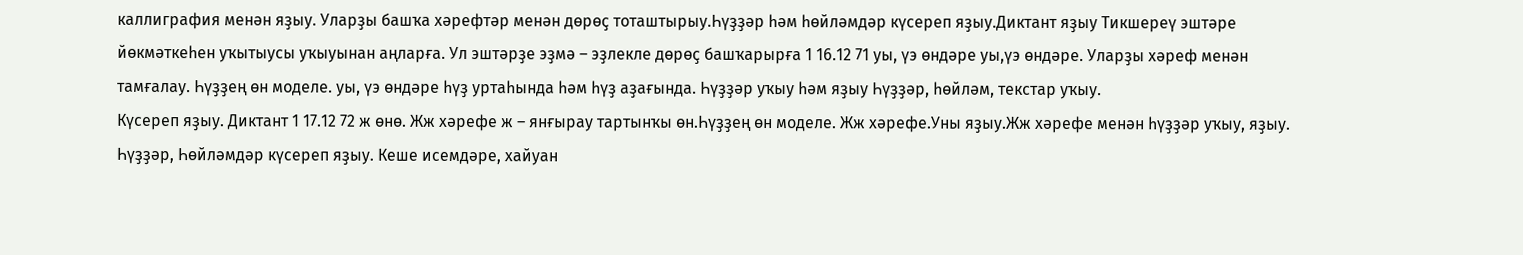каллиграфия менән яҙыу. Уларҙы башҡа хәрефтәр менән дөрөҫ тоташтырыу.Һүҙҙәр һәм һөйләмдәр күсереп яҙыу.Диктант яҙыу Тикшереү эштәре йөкмәткеһен уҡытыусы уҡыуынан аңларға. Ул эштәрҙе эҙмә – эҙлекле дөрөҫ башҡарырға 1 16.12 71 уы, үэ өндәре уы,үэ өндәре. Уларҙы хәреф менән тамғалау. Һүҙҙең өн моделе. уы, үэ өндәре һүҙ уртаһында һәм һүҙ аҙағында. Һүҙҙәр уҡыу һәм яҙыу Һүҙҙәр, һөйләм, текстар уҡыу.
Күсереп яҙыу. Диктант 1 17.12 72 ж өнө. Жж хәрефе ж – янғырау тартынҡы өн.Һүҙҙең өн моделе. Жж хәрефе.Уны яҙыу.Жж хәрефе менән һүҙҙәр уҡыу, яҙыу.
Һүҙҙәр, Һөйләмдәр күсереп яҙыу. Кеше исемдәре, хайуан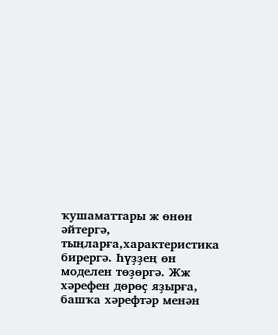ҡушаматтары ж өнөн әйтергә, тыңларға,характеристика бирергә. Һүҙҙең өн моделен төҙөргә. Жж хәрефен дөрөҫ яҙырға, башҡа хәрефтәр менән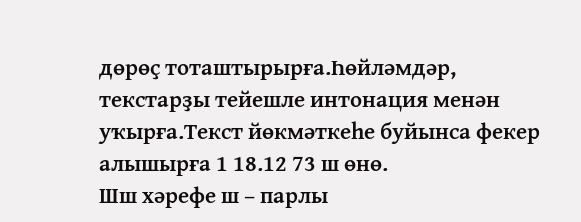дөрөҫ тоташтырырға.Һөйләмдәр, текстарҙы тейешле интонация менән уҡырға.Текст йөкмәткеһе буйынса фекер алышырға 1 18.12 73 ш өнө.
Шш хәрефе ш – парлы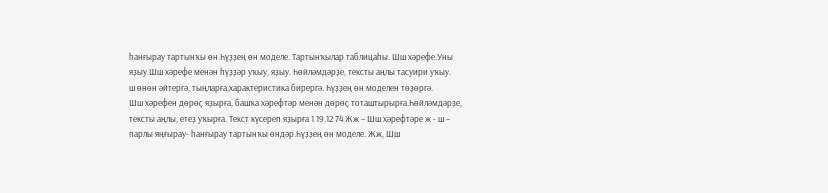һанғырау тартынҡы өн.Һүҙҙең өн моделе. Тартынҡылар таблицаһы. Шш хәрефе.Уны яҙыу.Шш хәрефе менән һүҙҙәр уҡыу, яҙыу. Һөйләмдәрҙе, тексты аңлы тасуири уҡыу.
ш өнөн әйтергә, тыңларға,характеристика бирергә. Һүҙҙең өн моделен төҙөргә.
Шш хәрефен дөрөҫ яҙырға, башҡа хәрефтәр менән дөрөҫ тоташтырырға.Һөйләмдәрҙе, тексты аңлы, етеҙ уҡырға. Текст күсереп яҙырға 1 19.12 74 Жж – Шш хәрефтәре ж - ш – парлы яңғырау- һанғырау тартынҡы өндәр.Һүҙҙең өн моделе. Жж, Шш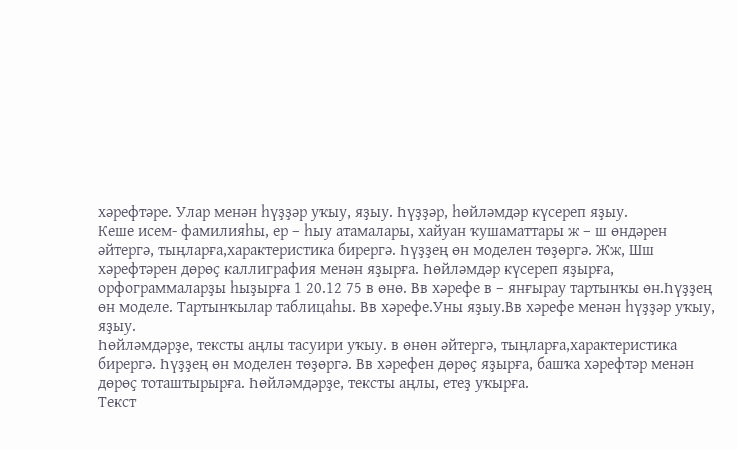хәрефтәре. Улар менән һүҙҙәр уҡыу, яҙыу. Һүҙҙәр, һөйләмдәр күсереп яҙыу.
Кеше исем- фамилияһы, ер – һыу атамалары, хайуан ҡушаматтары ж – ш өндәрен әйтергә, тыңларға,характеристика бирергә. Һүҙҙең өн моделен төҙөргә. Жж, Шш хәрефтәрен дөрөҫ каллиграфия менән яҙырға. Һөйләмдәр күсереп яҙырға, орфограммаларҙы һыҙырға 1 20.12 75 в өнө. Вв хәрефе в – янғырау тартынҡы өн.Һүҙҙең өн моделе. Тартынҡылар таблицаһы. Вв хәрефе.Уны яҙыу.Вв хәрефе менән һүҙҙәр уҡыу, яҙыу.
Һөйләмдәрҙе, тексты аңлы тасуири уҡыу. в өнөн әйтергә, тыңларға,характеристика бирергә. Һүҙҙең өн моделен төҙөргә. Вв хәрефен дөрөҫ яҙырға, башҡа хәрефтәр менән дөрөҫ тоташтырырға. Һөйләмдәрҙе, тексты аңлы, етеҙ уҡырға.
Текст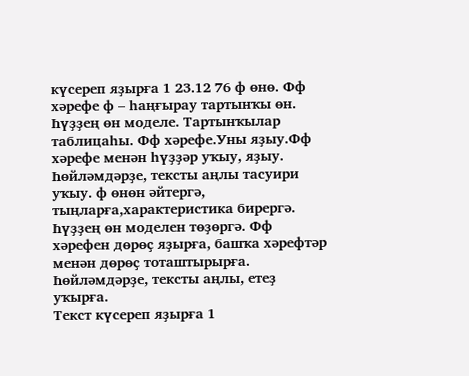күсереп яҙырға 1 23.12 76 ф өнө. Фф хәрефе ф – һаңғырау тартынҡы өн. Һүҙҙең өн моделе. Тартынҡылар таблицаһы. Фф хәрефе.Уны яҙыу.Фф хәрефе менән һүҙҙәр уҡыу, яҙыу.
Һөйләмдәрҙе, тексты аңлы тасуири уҡыу. ф өнөн әйтергә, тыңларға,характеристика бирергә. Һүҙҙең өн моделен төҙөргә. Фф хәрефен дөрөҫ яҙырға, башҡа хәрефтәр менән дөрөҫ тоташтырырға. Һөйләмдәрҙе, тексты аңлы, етеҙ уҡырға.
Текст күсереп яҙырға 1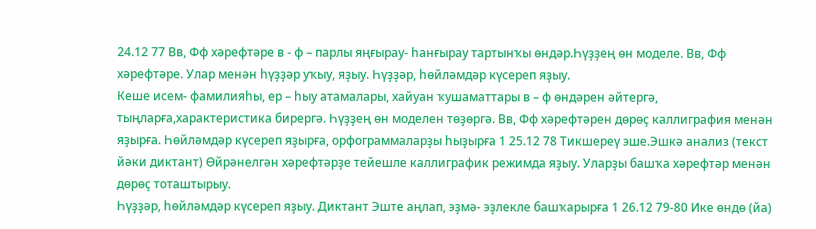24.12 77 Вв, Фф хәрефтәре в - ф – парлы яңғырау- һанғырау тартынҡы өндәр.Һүҙҙең өн моделе. Вв, Фф хәрефтәре. Улар менән һүҙҙәр уҡыу, яҙыу. Һүҙҙәр, һөйләмдәр күсереп яҙыу.
Кеше исем- фамилияһы, ер – һыу атамалары, хайуан ҡушаматтары в – ф өндәрен әйтергә, тыңларға,характеристика бирергә. Һүҙҙең өн моделен төҙөргә. Вв, Фф хәрефтәрен дөрөҫ каллиграфия менән яҙырға. Һөйләмдәр күсереп яҙырға, орфограммаларҙы һыҙырға 1 25.12 78 Тикшереү эше.Эшкә анализ (текст йәки диктант) Өйрәнелгән хәрефтәрҙе тейешле каллиграфик режимда яҙыу. Уларҙы башҡа хәрефтәр менән дөрөҫ тоташтырыу.
Һүҙҙәр, һөйләмдәр күсереп яҙыу. Диктант Эште аңлап, эҙмә- эҙлекле башҡарырға 1 26.12 79-80 Ике өндө (йа)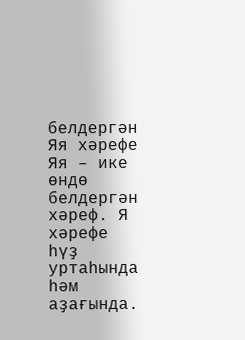белдергән Яя хәрефе Яя – ике өндө белдергән хәреф. Я хәрефе һүҙ уртаһында һәм аҙағында.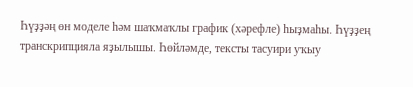Һүҙҙәң өн моделе һәм шаҡмаҡлы график (хәрефле) һыҙмаһы. Һүҙҙең транскрипцияла яҙылышы. Һөйләмде, тексты тасуири уҡыу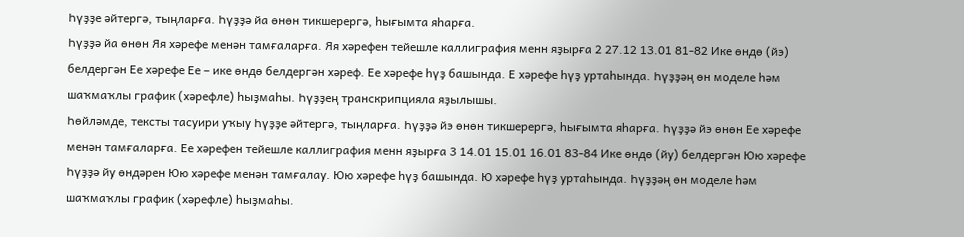Һүҙҙе әйтергә, тыңларға. Һүҙҙә йа өнөн тикшерергә, һығымта яһарға.
Һүҙҙә йа өнөн Яя хәрефе менән тамғаларға. Яя хәрефен тейешле каллиграфия менн яҙырға 2 27.12 13.01 81-82 Ике өндө (йэ) белдергән Ее хәрефе Ее – ике өндө белдергән хәреф. Ее хәрефе һүҙ башында. Е хәрефе һүҙ уртаһында. Һүҙҙәң өн моделе һәм шаҡмаҡлы график (хәрефле) һыҙмаһы. Һүҙҙең транскрипцияла яҙылышы.
Һөйләмде, тексты тасуири уҡыу Һүҙҙе әйтергә, тыңларға. Һүҙҙә йэ өнөн тикшерергә, һығымта яһарға. Һүҙҙә йэ өнөн Ее хәрефе менән тамғаларға. Ее хәрефен тейешле каллиграфия менн яҙырға 3 14.01 15.01 16.01 83-84 Ике өндө (йу) белдергән Юю хәрефе Һүҙҙә йу өндәрен Юю хәрефе менән тамғалау. Юю хәрефе һүҙ башында. Ю хәрефе һүҙ уртаһында. Һүҙҙәң өн моделе һәм шаҡмаҡлы график (хәрефле) һыҙмаһы.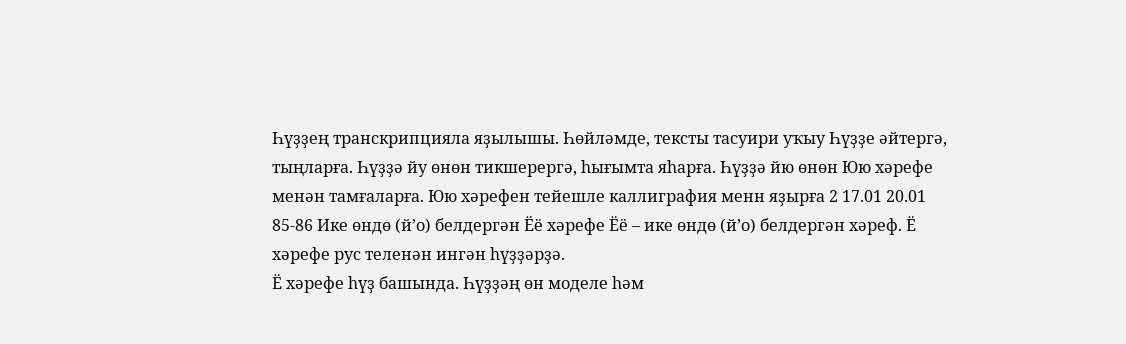Һүҙҙең транскрипцияла яҙылышы. Һөйләмде, тексты тасуири уҡыу Һүҙҙе әйтергә, тыңларға. Һүҙҙә йу өнөн тикшерергә, һығымта яһарға. Һүҙҙә йю өнөн Юю хәрефе менән тамғаларға. Юю хәрефен тейешле каллиграфия менн яҙырға 2 17.01 20.01 85-86 Ике өндө (й’о) белдергән Ёё хәрефе Ёё – ике өндө (й’о) белдергән хәреф. Ё хәрефе рус теленән ингән һүҙҙәрҙә.
Ё хәрефе һүҙ башында. Һүҙҙәң өн моделе һәм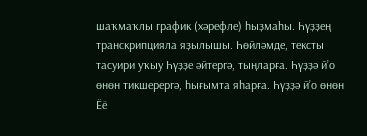шаҡмаҡлы график (хәрефле) һыҙмаһы. Һүҙҙең транскрипцияла яҙылышы. Һөйләмде, тексты тасуири уҡыу Һүҙҙе әйтергә, тыңларға. Һүҙҙә й’о өнөн тикшерергә, һығымта яһарға. Һүҙҙә й’о өнөн Ёё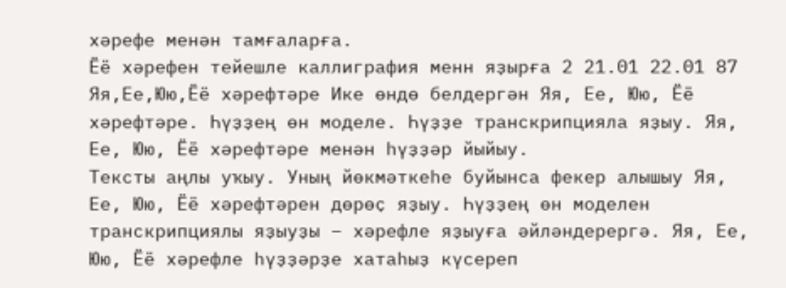хәрефе менән тамғаларға.
Ёё хәрефен тейешле каллиграфия менн яҙырға 2 21.01 22.01 87 Яя,Ее,Юю,Ёё хәрефтәре Ике өндө белдергән Яя, Ее, Юю, Ёё хәрефтәре. Һүҙҙең өн моделе. Һүҙҙе транскрипцияла яҙыу. Яя, Ее, Юю, Ёё хәрефтәре менән һүҙҙәр йыйыу.
Тексты аңлы уҡыу. Уның йөкмәткеһе буйынса фекер алышыу Яя, Ее, Юю, Ёё хәрефтәрен дөрөҫ яҙыу. Һүҙҙең өн моделен транскрипциялы яҙыуҙы – хәрефле яҙыуға әйләндерергә. Яя, Ее, Юю, Ёё хәрефле һүҙҙәрҙе хатаһыҙ күсереп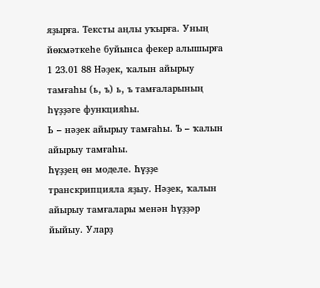яҙырға. Тексты аңлы уҡырға. Уның йөкмәткеһе буйынса фекер алышырға 1 23.01 88 Нәҙек, ҡалын айырыу тамғаһы (ь, ъ) ь, ъ тамғаларының һүҙҙәге функцияһы.
Ь – нәҙек айырыу тамғаһы. Ъ – ҡалын айырыу тамғаһы.
Һүҙҙең өн моделе. Һүҙҙе транскрипцияла яҙыу. Нәҙек, ҡалын айырыу тамғалары менән һүҙҙәр йыйыу. Уларҙ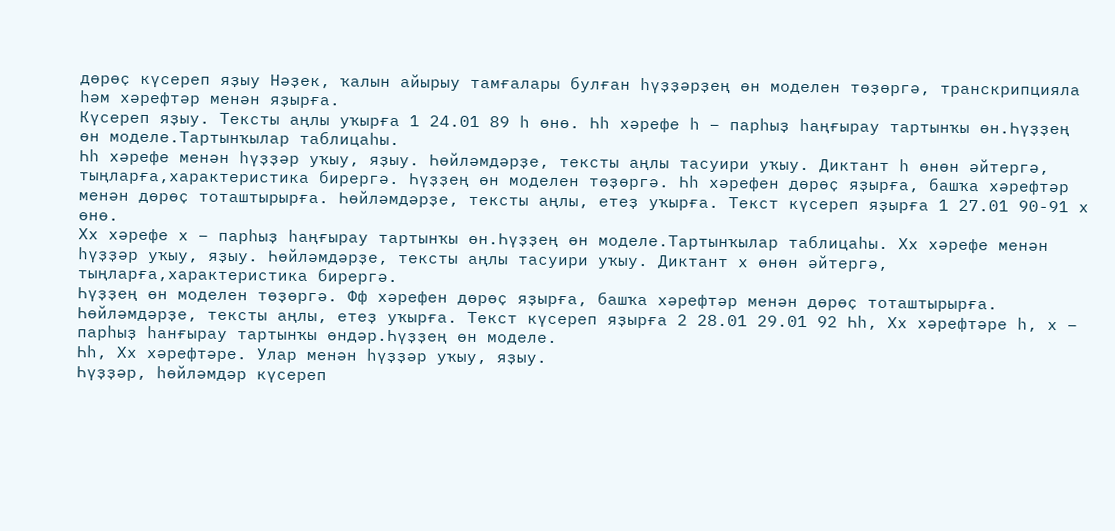дөрөҫ күсереп яҙыу Нәҙек, ҡалын айырыу тамғалары булған һүҙҙәрҙең өн моделен төҙөргә, транскрипцияла һәм хәрефтәр менән яҙырға.
Күсереп яҙыу. Тексты аңлы уҡырға 1 24.01 89 һ өнө. Һһ хәрефе һ – парһыҙ һаңғырау тартынҡы өн.Һүҙҙең өн моделе.Тартынҡылар таблицаһы.
Һһ хәрефе менән һүҙҙәр уҡыу, яҙыу. Һөйләмдәрҙе, тексты аңлы тасуири уҡыу. Диктант һ өнөн әйтергә, тыңларға,характеристика бирергә. Һүҙҙең өн моделен төҙөргә. Һһ хәрефен дөрөҫ яҙырға, башҡа хәрефтәр менән дөрөҫ тоташтырырға. Һөйләмдәрҙе, тексты аңлы, етеҙ уҡырға. Текст күсереп яҙырға 1 27.01 90-91 х өнө.
Хх хәрефе х – парһыҙ һаңғырау тартынҡы өн.Һүҙҙең өн моделе.Тартынҡылар таблицаһы. Хх хәрефе менән һүҙҙәр уҡыу, яҙыу. Һөйләмдәрҙе, тексты аңлы тасуири уҡыу. Диктант х өнөн әйтергә, тыңларға,характеристика бирергә.
Һүҙҙең өн моделен төҙөргә. Фф хәрефен дөрөҫ яҙырға, башҡа хәрефтәр менән дөрөҫ тоташтырырға. Һөйләмдәрҙе, тексты аңлы, етеҙ уҡырға. Текст күсереп яҙырға 2 28.01 29.01 92 Һһ, Хх хәрефтәре һ, х – парһыҙ һанғырау тартынҡы өндәр.Һүҙҙең өн моделе.
Һһ, Хх хәрефтәре. Улар менән һүҙҙәр уҡыу, яҙыу.
Һүҙҙәр, һөйләмдәр күсереп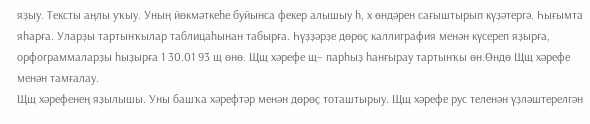яҙыу. Тексты аңлы уҡыу. Уның йөкмәткеһе буйынса фекер алышыу һ, х өндәрен сағыштырып күҙәтергә. Һығымта яһарға. Уларҙы тартынҡылар таблицаһынан табырға. Һүҙҙәрҙе дөрөҫ каллиграфия менән күсереп яҙырға, орфограммаларҙы һыҙырға 1 30.01 93 щ өнө. Щщ хәрефе щ– парһыҙ һанғырау тартынҡы өн.Өндө Щщ хәрефе менән тамғалау.
Щщ хәрефенең яҙылышы. Уны башҡа хәрефтәр менән дөрөҫ тоташтырыу. Щщ хәрефе рус теленән үҙләштерелгән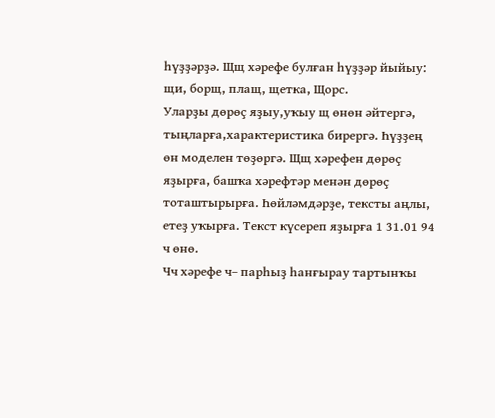һүҙҙәрҙә. Щщ хәрефе булған һүҙҙәр йыйыу: щи, борщ, плащ, щетка, Щорс.
Уларҙы дөрөҫ яҙыу,уҡыу щ өнөн әйтергә, тыңларға,характеристика бирергә. Һүҙҙең өн моделен төҙөргә. Щщ хәрефен дөрөҫ яҙырға, башҡа хәрефтәр менән дөрөҫ тоташтырырға. Һөйләмдәрҙе, тексты аңлы, етеҙ уҡырға. Текст күсереп яҙырға 1 31.01 94 ч өнө.
Чч хәрефе ч– парһыҙ һанғырау тартынҡы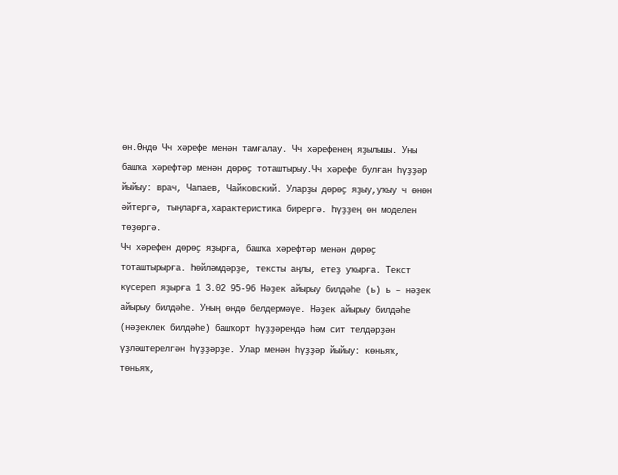өн.Өндө Чч хәрефе менән тамғалау. Чч хәрефенең яҙылышы. Уны башҡа хәрефтәр менән дөрөҫ тоташтырыу.Чч хәрефе булған һүҙҙәр йыйыу: врач, Чапаев, Чайковский. Уларҙы дөрөҫ яҙыу,уҡыу ч өнөн әйтергә, тыңларға,характеристика бирергә. Һүҙҙең өн моделен төҙөргә.
Чч хәрефен дөрөҫ яҙырға, башҡа хәрефтәр менән дөрөҫ тоташтырырға. Һөйләмдәрҙе, тексты аңлы, етеҙ уҡырға. Текст күсереп яҙырға 1 3.02 95-96 Нәҙек айырыу билдәһе (ь) ь – нәҙек айырыу билдәһе. Уның өндө белдермәүе. Нәҙек айырыу билдәһе (нәҙеклек билдәһе) башҡорт һүҙҙәрендә һәм сит телдәрҙән үҙләштерелгән һүҙҙәрҙе. Улар менән һүҙҙәр йыйыу: көньяҡ, төньяҡ,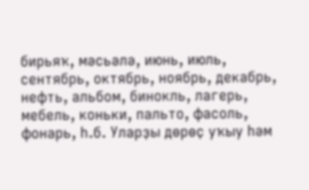бирьяҡ, мәсьәлә, июнь, июль, сентябрь, октябрь, ноябрь, декабрь, нефть, альбом, бинокль, лагерь, мебель, коньки, пальто, фасоль, фонарь, һ.б. Уларҙы дөрөҫ уҡыу һәм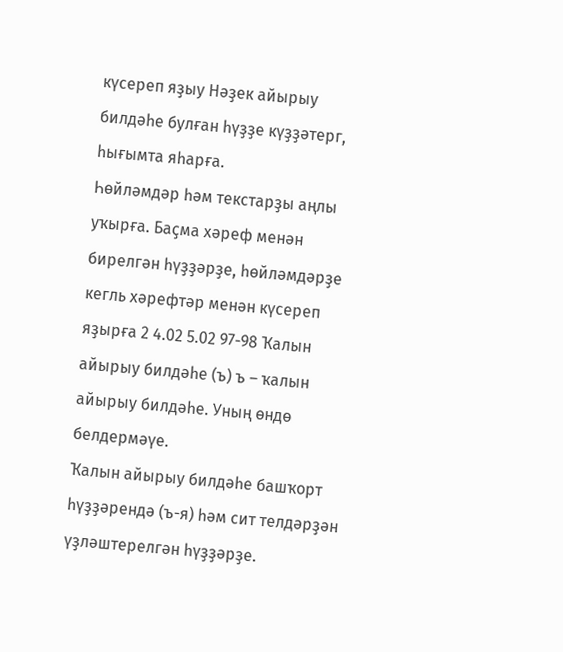күсереп яҙыу Нәҙек айырыу билдәһе булған һүҙҙе күҙҙәтерг, һығымта яһарға.
Һөйләмдәр һәм текстарҙы аңлы уҡырға. Баҫма хәреф менән бирелгән һүҙҙәрҙе, һөйләмдәрҙе кегль хәрефтәр менән күсереп яҙырға 2 4.02 5.02 97-98 Ҡалын айырыу билдәһе (ъ) ъ – ҡалын айырыу билдәһе. Уның өндө белдермәүе.
Ҡалын айырыу билдәһе башҡорт һүҙҙәрендә (ъ-я) һәм сит телдәрҙән үҙләштерелгән һүҙҙәрҙе.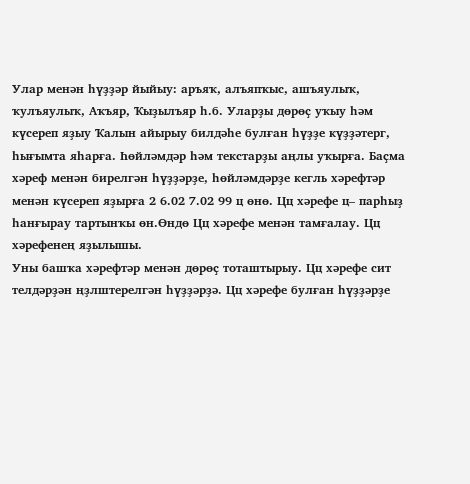Улар менән һүҙҙәр йыйыу: аръяҡ, алъяпҡыс, ашъяулыҡ, ҡулъяулыҡ, Аҡъяр, Ҡыҙылъяр һ.б. Уларҙы дөрөҫ уҡыу һәм күсереп яҙыу Ҡалын айырыу билдәһе булған һүҙҙе күҙҙәтерг, һығымта яһарға. Һөйләмдәр һәм текстарҙы аңлы уҡырға. Баҫма хәреф менән бирелгән һүҙҙәрҙе, һөйләмдәрҙе кегль хәрефтәр менән күсереп яҙырға 2 6.02 7.02 99 ц өнө. Цц хәрефе ц– парһыҙ һанғырау тартынҡы өн.Өндө Цц хәрефе менән тамғалау. Цц хәрефенең яҙылышы.
Уны башҡа хәрефтәр менән дөрөҫ тоташтырыу. Цц хәрефе сит телдәрҙән ңҙлштерелгән һүҙҙәрҙә. Цц хәрефе булған һүҙҙәрҙе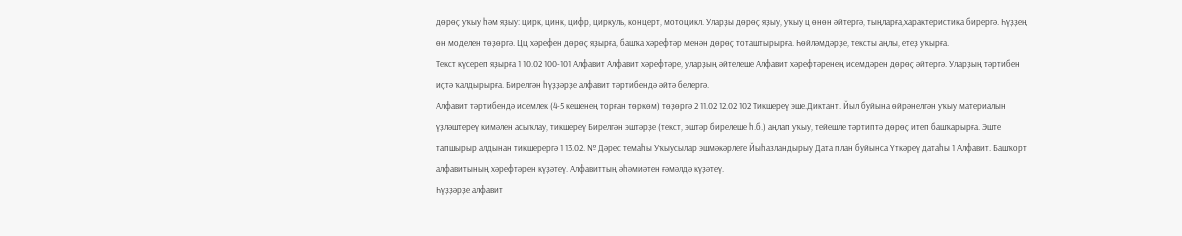дөрөҫ уҡыу һәм яҙыу: цирк, цинк, цифр, циркуль, концерт, мотоцикл. Уларҙы дөрөҫ яҙыу, уҡыу ц өнөн әйтергә, тыңларға,характеристика бирергә. Һүҙҙең өн моделен төҙөргә. Цц хәрефен дөрөҫ яҙырға, башҡа хәрефтәр менән дөрөҫ тоташтырырға. Һөйләмдәрҙе, тексты аңлы, етеҙ уҡырға.
Текст күсереп яҙырға 1 10.02 100-101 Алфавит Алфавит хәрефтәре, уларҙың әйтелеше Алфавит хәрефтәренең исемдәрен дөрөҫ әйтергә. Уларҙың тәртибен иҫтә ҡалдырырға. Бирелгән һүҙҙәрҙе алфавит тәртибендә әйтә белергә.
Алфавит тәртибендә исемлек (4-5 кешенең торған төркөм) төҙөргә 2 11.02 12.02 102 Тикшереү эше.Диктант. Йыл буйына өйрәнелгән уҡыу материалын үҙләштереү кимәлен асыҡлау, тикшереү Бирелгән эштәрҙе (текст, эштәр бирелеше һ.б.) аңлап уҡыу, тейешле тәртиптә дөрөҫ итеп башҡарырға. Эште тапшырыр алдынан тикшерергә 1 13.02. № Дәрес темаһы Уҡыусылар эшмәкәрлеге Йыһазландырыу Дата план буйынса Үткәреү датаһы 1 Алфавит. Башҡорт алфавитының хәрефтәрен күҙәтеү. Алфавиттың әһәмиәтен ғәмәлдә күҙәтеү.
Һүҙҙәрҙе алфавит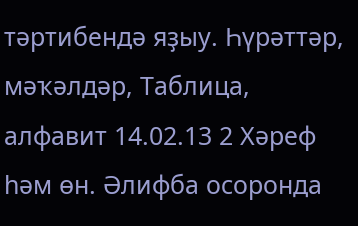тәртибендә яҙыу. Һүрәттәр, мәҡәлдәр, Таблица, алфавит 14.02.13 2 Хәреф һәм өн. Әлифба осоронда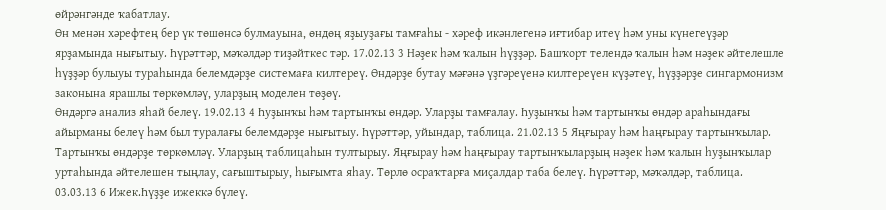өйрәнгәнде ҡабатлау.
Өн менән хәрефтең бер үк төшөнсә булмауына, өндөң яҙыуҙағы тамғаһы - хәреф икәнлегенә иғтибар итеү һәм уны күнегеүҙәр ярҙамында нығытыу. Һүрәттәр, мәҡәлдәр тиҙәйткес тәр. 17.02.13 3 Нәҙек һәм ҡалын һүҙҙәр. Башҡорт телендә ҡалын һәм нәҙек әйтелешле һүҙҙәр булыуы тураһында белемдәрҙе системаға килтереү. Өндәрҙе бутау мәғәнә үҙгәреүенә килтереүен күҙәтеү, һүҙҙәрҙе сингармонизм законына ярашлы төркөмләү, уларҙың моделен төҙөү.
Өндәргә анализ яһай белеү. 19.02.13 4 Һуҙынҡы һәм тартынҡы өндәр. Уларҙы тамғалау. Һуҙынҡы һәм тартынҡы өндәр араһындағы айырманы белеү һәм был туралағы белемдәрҙе нығытыу. Һүрәттәр, уйындар, таблица. 21.02.13 5 Яңғырау һәм һаңғырау тартынҡылар.
Тартынҡы өндәрҙе төркөмләү. Уларҙың таблицаһын тултырыу. Яңғырау һәм һаңғырау тартынҡыларҙың нәҙек һәм ҡалын һуҙынҡылар уртаһында әйтелешен тыңлау, сағыштырыу, һығымта яһау. Төрлө осраҡтарға миҫалдар таба белеү. Һүрәттәр, мәҡәлдәр, таблица. 03.03.13 6 Ижек.Һүҙҙе ижеккә бүлеү.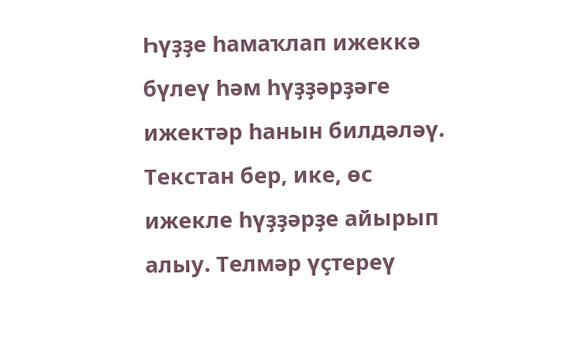Һүҙҙе һамаҡлап ижеккә бүлеү һәм һүҙҙәрҙәге ижектәр һанын билдәләү. Текстан бер, ике, өс ижекле һүҙҙәрҙе айырып алыу. Телмәр үҫтереү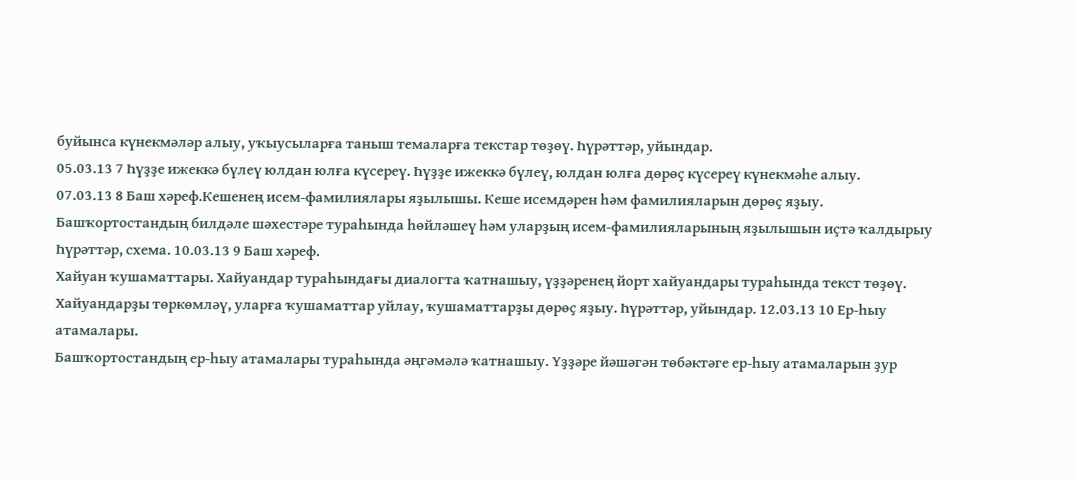буйынса күнекмәләр алыу, уҡыусыларға таныш темаларға текстар төҙөү. Һүрәттәр, уйындар.
05.03.13 7 Һүҙҙе ижеккә бүлеү юлдан юлға күсереү. Һүҙҙе ижеккә бүлеү, юлдан юлға дөрөҫ күсереү күнекмәһе алыу.
07.03.13 8 Баш хәреф.Кешенең исем-фамилиялары яҙылышы. Кеше исемдәрен һәм фамилияларын дөрөҫ яҙыу. Башҡортостандың билдәле шәхестәре тураһында һөйләшеү һәм уларҙың исем-фамилияларының яҙылышын иҫтә ҡалдырыу Һүрәттәр, схема. 10.03.13 9 Баш хәреф.
Хайуан ҡушаматтары. Хайуандар тураһындағы диалогта ҡатнашыу, үҙҙәренең йорт хайуандары тураһында текст төҙөү. Хайуандарҙы төркөмләү, уларға ҡушаматтар уйлау, ҡушаматтарҙы дөрөҫ яҙыу. Һүрәттәр, уйындар. 12.03.13 10 Ер-һыу атамалары.
Башҡортостандың ер-һыу атамалары тураһында әңгәмәлә ҡатнашыу. Үҙҙәре йәшәгән төбәктәге ер-һыу атамаларын ҙур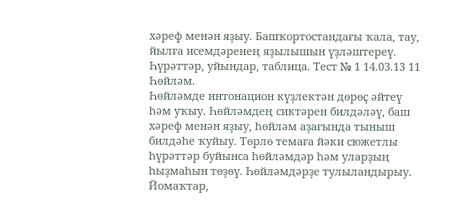хәреф менән яҙыу. Башҡортостандағы ҡала, тау, йылға исемдәренең яҙылышын үҙләштереү. Һүрәттәр, уйындар, таблица. Тест № 1 14.03.13 11 Һөйләм.
Һөйләмде интонацион күҙлектән дөрөҫ әйтеү һәм уҡыу. Һөйләмдең сиктәрен билдәләү, баш хәреф менән яҙыу, һөйләм аҙағында тыныш билдәһе ҡуйыу. Төрлө темаға йәки сюжетлы һүрәттәр буйынса һөйләмдәр һәм уларҙың һыҙмаһын төҙөү. Һөйләмдәрҙе тулыландырыу. Йомаҡтар,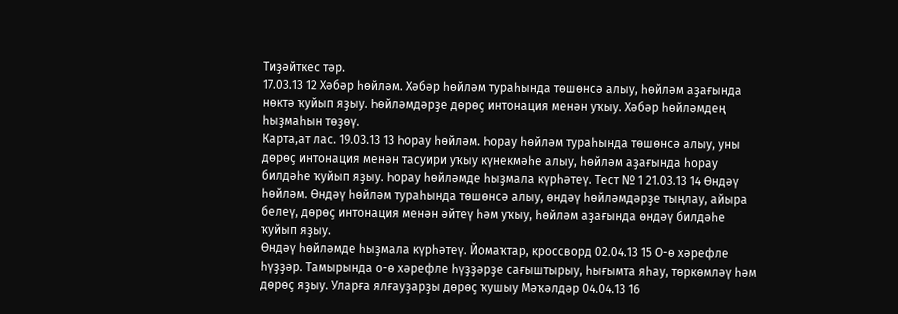Тиҙәйткес тәр.
17.03.13 12 Хәбәр һөйләм. Хәбәр һөйләм тураһында төшөнсә алыу, һөйләм аҙағында нөктә ҡуйып яҙыу. Һөйләмдәрҙе дөрөҫ интонация менән уҡыу. Хәбәр һөйләмдең һыҙмаһын төҙөү.
Карта,ат лас. 19.03.13 13 Һорау һөйләм. Һорау һөйләм тураһында төшөнсә алыу, уны дөрөҫ интонация менән тасуири уҡыу күнекмәһе алыу, һөйләм аҙағында һорау билдәһе ҡуйып яҙыу. Һорау һөйләмде һыҙмала күрһәтеү. Тест № 1 21.03.13 14 Өндәү һөйләм. Өндәү һөйләм тураһында төшөнсә алыу, өндәү һөйләмдәрҙе тыңлау, айыра белеү, дөрөҫ интонация менән әйтеү һәм уҡыу, һөйләм аҙағында өндәү билдәһе ҡуйып яҙыу.
Өндәү һөйләмде һыҙмала күрһәтеү. Йомаҡтар, кроссворд 02.04.13 15 О-ө хәрефле һүҙҙәр. Тамырында о-ө хәрефле һүҙҙәрҙе сағыштырыу, һығымта яһау, төркөмләү һәм дөрөҫ яҙыу. Уларға ялғауҙарҙы дөрөҫ ҡушыу Мәҡәлдәр 04.04.13 16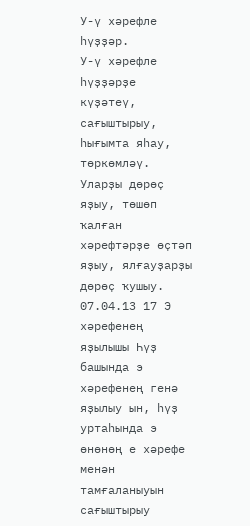У-ү хәрефле һүҙҙәр.
У-ү хәрефле һүҙҙәрҙе күҙәтеү, сағыштырыу, һығымта яһау, төркөмләү. Уларҙы дөрөҫ яҙыу, төшөп ҡалған хәрефтәрҙе өҫтәп яҙыу, ялғауҙарҙы дөрөҫ ҡушыу. 07.04.13 17 Э хәрефенең яҙылышы Һүҙ башында э хәрефенең генә яҙылыу ын, һүҙ уртаһында э өнөнөң е хәрефе менән тамғаланыуын сағыштырыу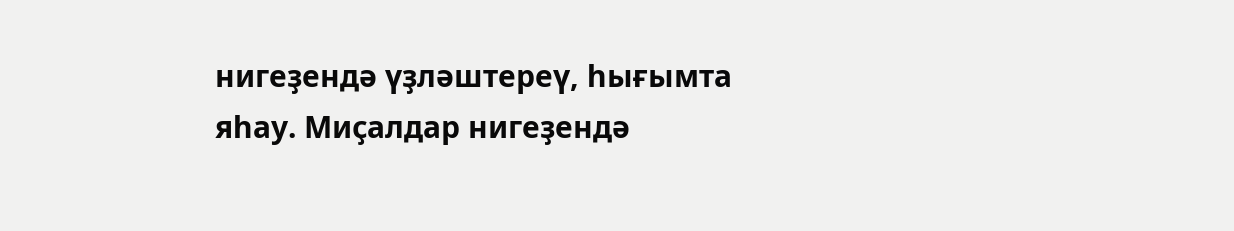нигеҙендә үҙләштереү, һығымта яһау. Миҫалдар нигеҙендә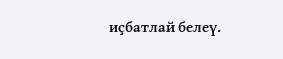иҫбатлай белеү.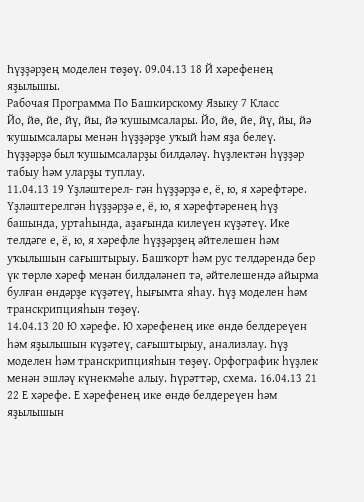Һүҙҙәрҙең моделен төҙөү. 09.04.13 18 Й хәрефенең яҙылышы.
Рабочая Программа По Башкирскому Языку 7 Класс
Йо, йө, йе, йү, йы, йә ҡушымсалары. Йо, йө, йе, йү, йы, йә ҡушымсалары менән һүҙҙәрҙе уҡый һәм яҙа белеү.
Һүҙҙәрҙә был ҡушымсаларҙы билдәләү. Һүҙлектән һүҙҙәр табыу һәм уларҙы туплау.
11.04.13 19 Үҙләштерел- гән һүҙҙәрҙә е, ё, ю, я хәрефтәре. Үҙләштерелгән һүҙҙәрҙә е, ё, ю, я хәрефтәренең һүҙ башында, уртаһында, аҙағында килеүен күҙәтеү. Ике телдәге е, ё, ю, я хәрефле һүҙҙәрҙең әйтелешен һәм уҡылышын сағыштырыу. Башҡорт һәм рус телдәрендә бер үк төрлө хәреф менән билдәләнеп тә, әйтелешендә айырма булған өндәрҙе күҙәтеү, һығымта яһау. Һүҙ моделен һәм транскрипцияһын төҙөү.
14.04.13 20 Ю хәрефе. Ю хәрефенең ике өндө белдереүен һәм яҙылышын күҙәтеү, сағыштырыу, анализлау. Һүҙ моделен һәм транскрипцияһын төҙөү. Орфографик һүҙлек менән эшләү күнекмәһе алыу. Һүрәттәр, схема. 16.04.13 21 22 Е хәрефе. Е хәрефенең ике өндө белдереүен һәм яҙылышын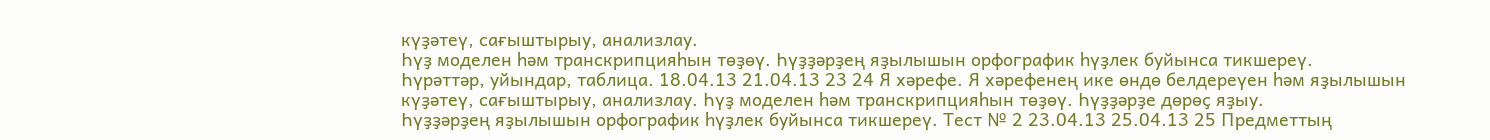күҙәтеү, сағыштырыу, анализлау.
Һүҙ моделен һәм транскрипцияһын төҙөү. Һүҙҙәрҙең яҙылышын орфографик һүҙлек буйынса тикшереү.
Һүрәттәр, уйындар, таблица. 18.04.13 21.04.13 23 24 Я хәрефе. Я хәрефенең ике өндө белдереүен һәм яҙылышын күҙәтеү, сағыштырыу, анализлау. Һүҙ моделен һәм транскрипцияһын төҙөү. Һүҙҙәрҙе дөрөҫ яҙыу.
Һүҙҙәрҙең яҙылышын орфографик һүҙлек буйынса тикшереү. Тест № 2 23.04.13 25.04.13 25 Предметтың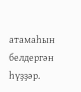атамаһын белдергән һүҙҙәр.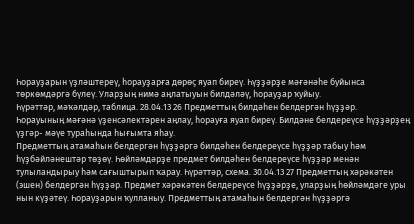Һорауҙарын үҙләштереү, һорауҙарға дөрөҫ яуап биреү. Һүҙҙәрҙе мәғәнәһе буйынса төркөмдәргә бүлеү. Уларҙың нимә аңлатыуын билдәләү, һорауҙар ҡуйыу.
Һүрәттәр, мәҡәлдәр, таблица. 28.04.13 26 Предметтың билдәһен белдергән һүҙҙәр.
Һорауының мәғәнә үҙенсәлектәрен аңлау, һорауға яуап биреү. Билдәне белдереүсе һүҙҙәрҙең үҙгәр- мәүе тураһында һығымта яһау.
Предметтың атамаһын белдергән һүҙҙәргә билдәһен белдереүсе һүҙҙәр табыу һәм һүҙбәйләнештәр төҙөү. Һөйләмдәрҙе предмет билдәһен белдереүсе һүҙҙәр менән тулыландырыу һәм сағыштырып ҡарау. Һүрәттәр, схема. 30.04.13 27 Предметтың хәрәкәтен (эшен) белдергән һүҙҙәр. Предмет хәрәкәтен белдереүсе һүҙҙәрҙе, уларҙың һөйләмдәге уры нын күҙәтеү. Һорауҙарын ҡулланыу. Предметтың атамаһын белдергән һүҙҙәргә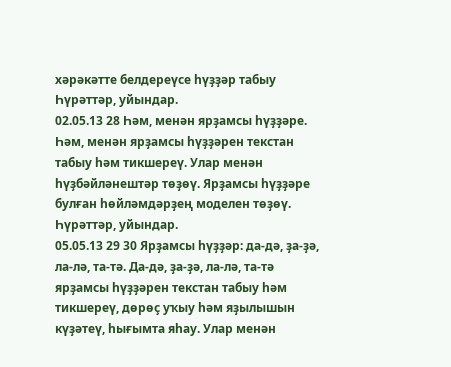хәрәкәтте белдереүсе һүҙҙәр табыу Һүрәттәр, уйындар.
02.05.13 28 Һәм, менән ярҙамсы һүҙҙәре. Һәм, менән ярҙамсы һүҙҙәрен текстан табыу һәм тикшереү. Улар менән һүҙбәйләнештәр төҙөү. Ярҙамсы һүҙҙәре булған һөйләмдәрҙең моделен төҙөү. Һүрәттәр, уйындар.
05.05.13 29 30 Ярҙамсы һүҙҙәр: да-дә, ҙа-ҙә, ла-лә, та-тә. Да-дә, ҙа-ҙә, ла-лә, та-тә ярҙамсы һүҙҙәрен текстан табыу һәм тикшереү, дөрөҫ уҡыу һәм яҙылышын күҙәтеү, һығымта яһау. Улар менән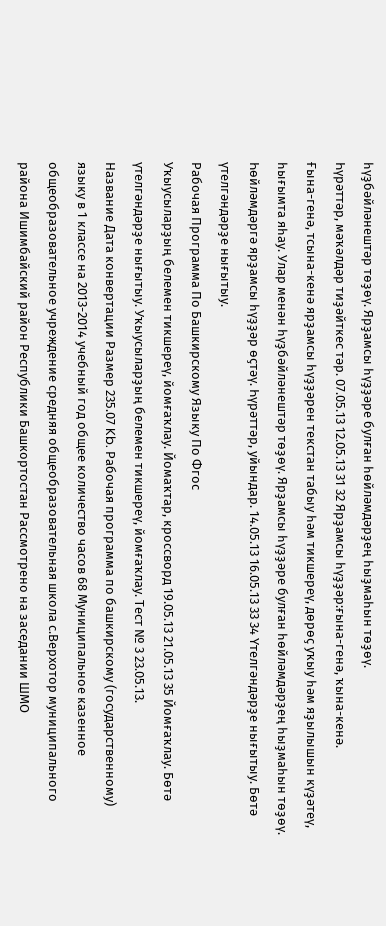һүҙбәйләнештәр төҙөү. Ярҙамсы һүҙҙәре булған һөйләмдәрҙең һыҙмаһын төҙөү.
Һүрәттәр, мәҡәлдәр тиҙәйткес тәр. 07.05.13 12.05.13 31 32 Ярҙамсы һүҙҙәр:ғына-генә, ҡына-кенә.
Ғына-генә, тсына-кенә ярҙамсы һүҙҙәрен текстан табыу һәм тикшереү, дөрөҫ уҡыу һәм яҙылышын күҙәтеү, һығымта яһау. Улар менән һүҙбәйләнештәр төҙөү. Ярҙамсы һүҙҙәре булған һөйләмдәрҙең һыҙмаһын төҙөү. Һөйләмдәргә ярҙамсы һүҙҙәр өҫтәү. Һүрәттәр, уйындар. 14.05.13 16.05.13 33 34 Үтелгәндәрҙе нығытыу. Бөтә үтелгәндәрҙе нығытыу.
Рабочая Программа По Башкирскому Языку По Фгос
Уҡыусыларҙың белемен тикшереү, йомғаҡлау. Йомаҡтар, кроссворд 19.05.13 21.05.13 35 Йомғаҡлау. Бөтә үтелгәндәрҙе нығытыу. Уҡыусыларҙың белемен тикшереү, йомғаҡлау. Тест № 3 23.05.13.
Название Дата конвертации Размер 235.07 Kb. Рабочая программа по башкирскому (государственному) языку в 1 классе на 2013-2014 учебный год общее количество часов 68 Муниципальное казенное общеобразовательное учреждение средняя общеобразовательная школа с.Верхотор муниципального района Ишимбайский район Республики Башкортостан Рассмотрено на заседании ШМО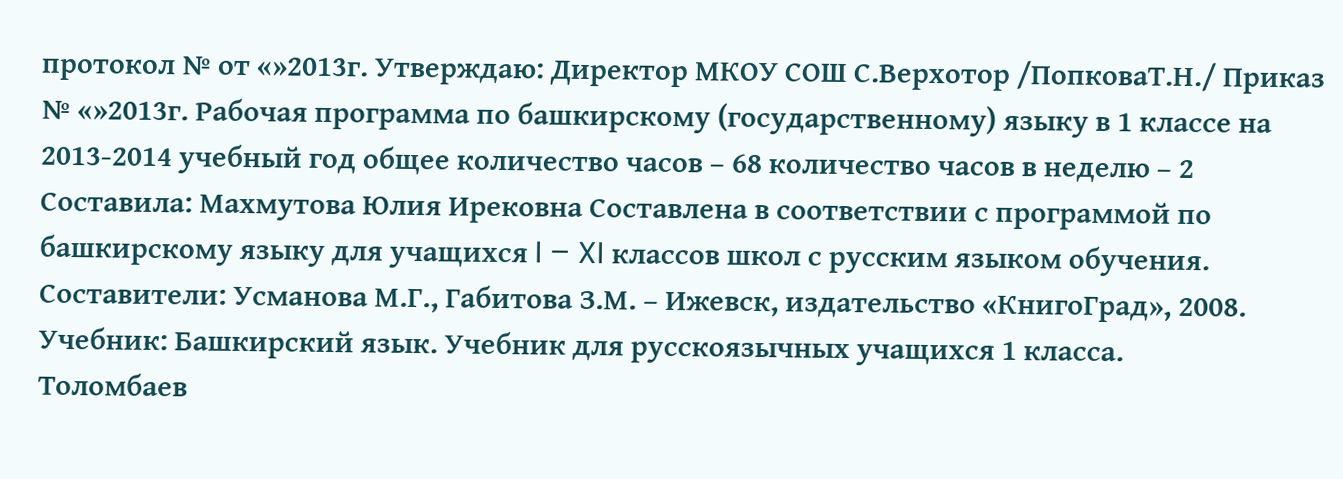протокол № от «»2013г. Утверждаю: Директор МКОУ СОШ С.Верхотор /ПопковаТ.Н./ Приказ № «»2013г. Рабочая программа по башкирскому (государственному) языку в 1 классе на 2013-2014 учебный год общее количество часов – 68 количество часов в неделю – 2 Составила: Махмутова Юлия Ирековна Составлена в соответствии с программой по башкирскому языку для учащихся I – XI классов школ с русским языком обучения. Составители: Усманова М.Г., Габитова З.М. – Ижевск, издательство «КнигоГрад», 2008.
Учебник: Башкирский язык. Учебник для русскоязычных учащихся 1 класса.
Толомбаев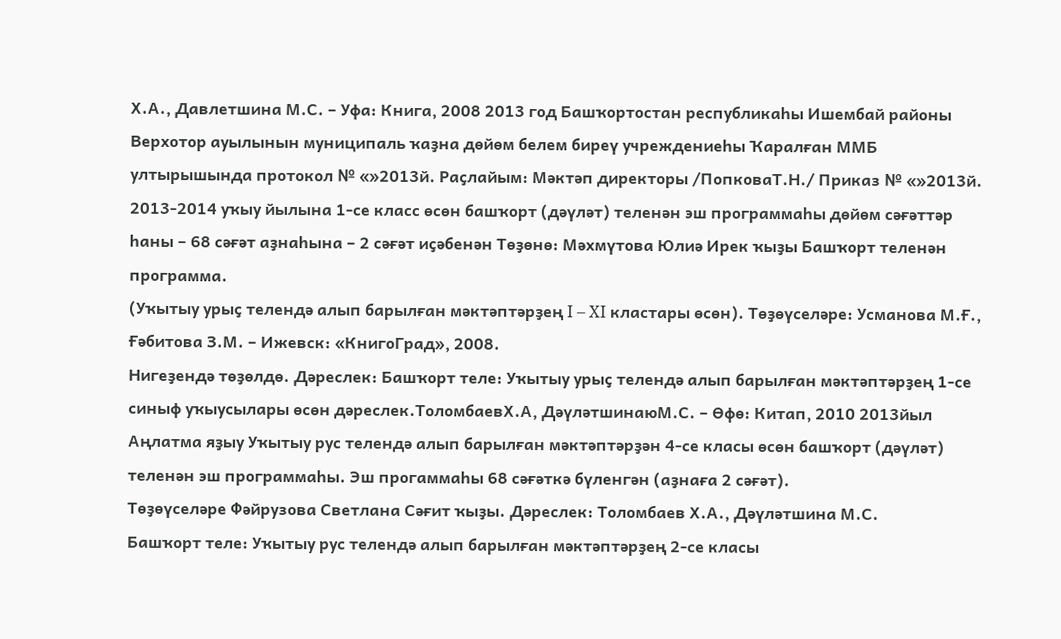Х.А., Давлетшина М.С. – Уфа: Книга, 2008 2013 год Башҡортостан республикаһы Ишембай районы Верхотор ауылынын муниципаль ҡаҙна дөйөм белем биреү учреждениеһы Ҡаралған ММБ ултырышында протокол № «»2013й. Раҫлайым: Мәктәп директоры /ПопковаТ.Н./ Приказ № «»2013й. 2013-2014 уҡыу йылына 1-се класс өсөн башҡорт (дәүләт) теленән эш программаһы дөйөм сәғәттәр һаны – 68 сәғәт аҙнаһына – 2 сәғәт иҫәбенән Төҙөнө: Мәхмүтова Юлиә Ирек ҡыҙы Башҡорт теленән программа.
(Уҡытыу урыҫ телендә алып барылған мәктәптәрҙең I – XI кластары өсөн). Төҙөүселәре: Усманова М.Ғ., Ғәбитова З.М. – Ижевск: «КнигоГрад», 2008.
Нигеҙендә төҙөлдө. Дәреслек: Башҡорт теле: Уҡытыу урыҫ телендә алып барылған мәктәптәрҙең 1-се синыф уҡыусылары өсөн дәреслек.ТоломбаевХ.А, ДәүләтшинаюМ.С. – Өфө: Китап, 2010 2013йыл Аңлатма яҙыу Уҡытыу рус телендә алып барылған мәктәптәрҙән 4-се класы өсөн башҡорт (дәүләт) теленән эш программаһы. Эш прогаммаһы 68 сәғәткә бүленгән (аҙнаға 2 сәғәт).
Төҙөүселәре Фәйрузова Светлана Сәғит ҡыҙы. Дәреслек: Толомбаев Х.А., Дәүләтшина М.С.
Башҡорт теле: Уҡытыу рус телендә алып барылған мәктәптәрҙең 2-се класы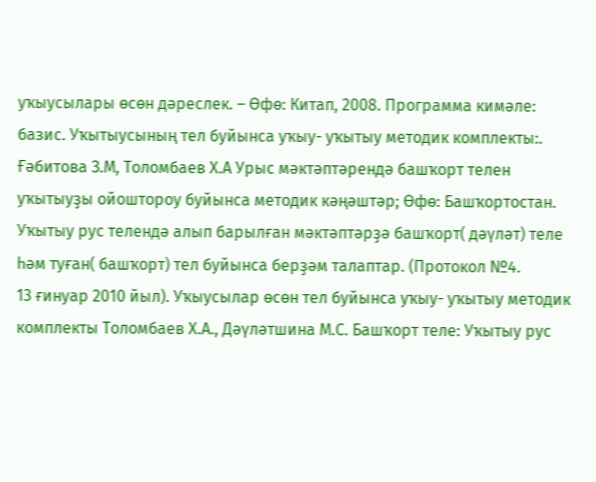уҡыусылары өсөн дәреслек. – Өфө: Китап, 2008. Программа кимәле: базис. Уҡытыусының тел буйынса уҡыу- уҡытыу методик комплекты:. Ғәбитова З.М, Толомбаев Х.А Урыс мәктәптәрендә башҡорт телен уҡытыуҙы ойоштороу буйынса методик кәңәштәр; Өфө: Башҡортостан.
Уҡытыу рус телендә алып барылған мәктәптәрҙә башҡорт( дәүләт) теле һәм туған( башҡорт) тел буйынса берҙәм талаптар. (Протокол №4.
13 ғинуар 2010 йыл). Уҡыусылар өсөн тел буйынса уҡыу- уҡытыу методик комплекты Толомбаев Х.А., Дәүләтшина М.С. Башҡорт теле: Уҡытыу рус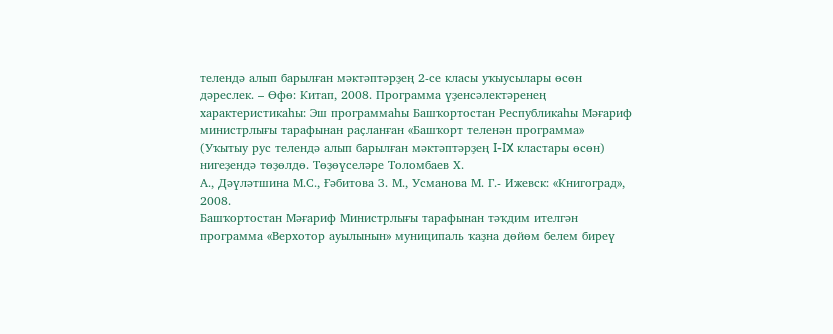телендә алып барылған мәктәптәрҙең 2-се класы уҡыусылары өсөн дәреслек. – Өфө: Китап, 2008. Программа үҙенсәлектәренең характеристикаһы: Эш программаһы Башҡортостан Республикаһы Мәғариф министрлығы тарафынан раҫланған «Башҡорт теленән программа» (Уҡытыу рус телендә алып барылған мәктәптәрҙең I-IX кластары өсөн) нигеҙендә төҙөлдө. Төҙөүселәре Толомбаев Х.
А., Дәүләтшина М.С., Ғәбитова З. М., Усманова М. Г.- Ижевск: «Книгоград», 2008.
Башҡортостан Мәғариф Министрлығы тарафынан тәҡдим ителгән программа «Верхотор ауылынын» муниципаль ҡаҙна дөйөм белем биреү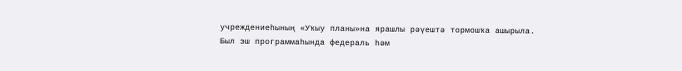учреждениеhының «Уҡыу планы»на ярашлы рәүештә тормошҡа ашырыла. Был эш программаһында федераль һәм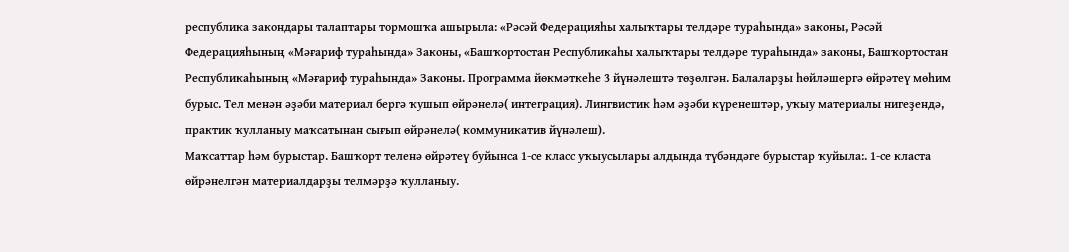республика закондары талаптары тормошҡа ашырыла: «Рәсәй Федерацияһы халыҡтары телдәре тураһында» законы, Рәсәй Федерацияһының «Мәғариф тураһында» Законы, «Башҡортостан Республикаһы халыҡтары телдәре тураһында» законы, Башҡортостан Республикаһының «Мәғариф тураһында» Законы. Программа йөкмәткеһе 3 йүнәлештә төҙөлгән. Балаларҙы һөйләшергә өйрәтеү мөһим бурыс. Тел менән әҙәби материал бергә ҡушып өйрәнелә( интеграция). Лингвистик һәм әҙәби күренештәр, уҡыу материалы нигеҙендә, практик ҡулланыу маҡсатынан сығып өйрәнелә( коммуникатив йүнәлеш).
Маҡсаттар һәм бурыстар. Башҡорт теленә өйрәтеү буйынса 1-се класс уҡыусылары алдында түбәндәге бурыстар ҡуйыла:. 1-се класта өйрәнелгән материалдарҙы телмәрҙә ҡулланыу.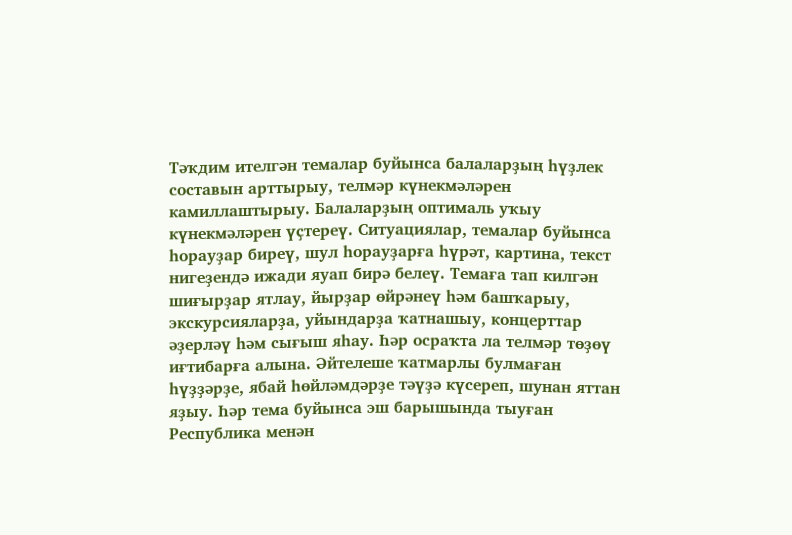Тәҡдим ителгән темалар буйынса балаларҙың һүҙлек составын арттырыу, телмәр күнекмәләрен камиллаштырыу. Балаларҙың оптималь уҡыу күнекмәләрен үҫтереү. Ситуациялар, темалар буйынса һорауҙар биреү, шул һорауҙарға һүрәт, картина, текст нигеҙендә ижади яуап бирә белеү. Темаға тап килгән шиғырҙар ятлау, йырҙар өйрәнеү һәм башҡарыу, экскурсияларҙа, уйындарҙа ҡатнашыу, концерттар әҙерләү һәм сығыш яһау. Һәр осраҡта ла телмәр төҙөү иғтибарға алына. Әйтелеше ҡатмарлы булмаған һүҙҙәрҙе, ябай һөйләмдәрҙе тәүҙә күсереп, шунан яттан яҙыу. Һәр тема буйынса эш барышында тыуған Республика менән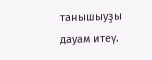танышыуҙы дауам итеү.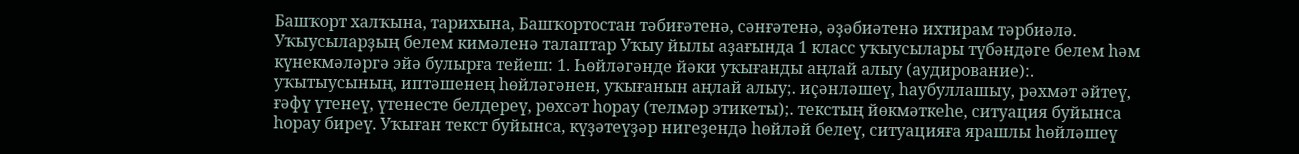Башҡорт халҡына, тарихына, Башҡортостан тәбиғәтенә, сәнғәтенә, әҙәбиәтенә ихтирам тәрбиәлә. Уҡыусыларҙың белем кимәленә талаптар Уҡыу йылы аҙағында 1 класс уҡыусылары түбәндәге белем һәм күнекмәләргә эйә булырға тейеш: 1. Һөйләгәнде йәки уҡығанды аңлай алыу (аудирование):. уҡытыусының, иптәшенең һөйләгәнен, уҡығанын аңлай алыу;. иҫәнләшеү, һаубуллашыу, рәхмәт әйтеү, ғәфү үтенеү, үтенесте белдереү, рөхсәт һорау (телмәр этикеты);. текстың йөкмәткеһе, ситуация буйынса һорау биреү. Уҡыған текст буйынса, күҙәтеүҙәр нигеҙендә һөйләй белеү, ситуацияға ярашлы һөйләшеү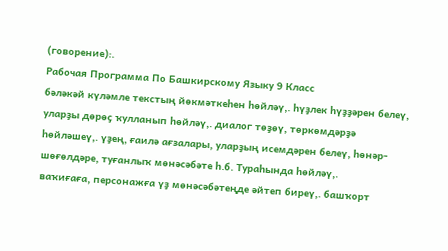(говорение):.
Рабочая Программа По Башкирскому Языку 9 Класс
бәләкәй күләмле текстың йөкмәткеһен һөйләү,. һүҙлек һүҙҙәрен белеү, уларҙы дөрөҫ ҡулланып һөйләү,. диалог төҙөү, төркөмдәрҙә һөйләшеү,. үҙең, ғаилә ағзалары, уларҙың исемдәрен белеү, һөнәр-шөғөлдәре, туғанлыҡ мөнәсәбәте һ.б. Тураһында һөйләү,.
ваҡиғаға, персонажға үҙ мөнәсәбәтеңде әйтеп биреү,. башҡорт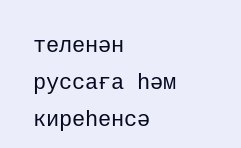теленән руссаға һәм киреһенсә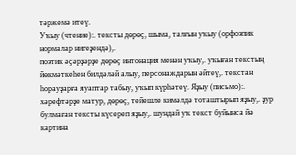тәржемә итеү.
Уҡыу (чтение):. тексты дөрөҫ, шыма, талғын уҡыу (орфоэпик нормалар нигеҙендә),.
поэтик әҫәрҙәрҙе дөрөҫ интонация менән уҡыу,. уҡыған текстың йөкмәткеһен билдәләй алыу, персонаждарын әйтеү,. текстан һорауҙарға яуаптар табыу, уҡып күрһәтеү. Яҙыу (письмо):. хәрефтәрҙе матур, дөрөҫ, тейешле кимәлдә тоташтырып яҙыу,. ҙур булмаған тексты күсереп яҙыу,. шундай уҡ текст буйынса йә картина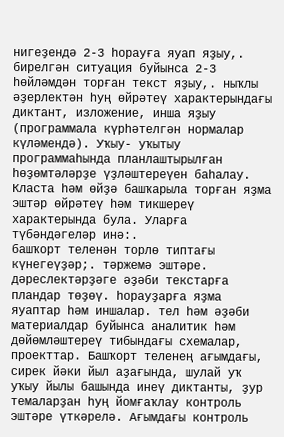нигеҙендә 2-3 һорауға яуап яҙыу,.
бирелгән ситуация буйынса 2-3 һөйләмдән торған текст яҙыу,. ныҡлы әҙерлектән һуң өйрәтеү характерындағы диктант, изложение, инша яҙыу (программала күрһәтелгән нормалар күләмендә). Уҡыу- уҡытыу программаһында планлаштырылған һөҙөмтәләрҙе үҙләштереүен баһалау. Класта һәм өйҙә башҡарыла торған яҙма эштәр өйрәтеү һәм тикшереү характерында була. Уларға түбәндәгеләр инә:.
башҡорт теленән торлө типтағы күнегеүҙәр;. тәржемә эштәре. дәреслектәрҙәге әҙәби текстарға пландар төҙөү. һорауҙарға яҙма яуаптар һәм иншалар. тел һәм әҙәби материалдар буйынса аналитик һәм дөйөмләштереү тибындағы схемалар, проекттар. Башҡорт теленең ағымдағы, сирек йәки йыл аҙағында, шулай уҡ уҡыу йылы башында инеү диктанты, ҙур темаларҙан һуң йомғаҡлау контроль эштәре үткәрелә. Ағымдағы контроль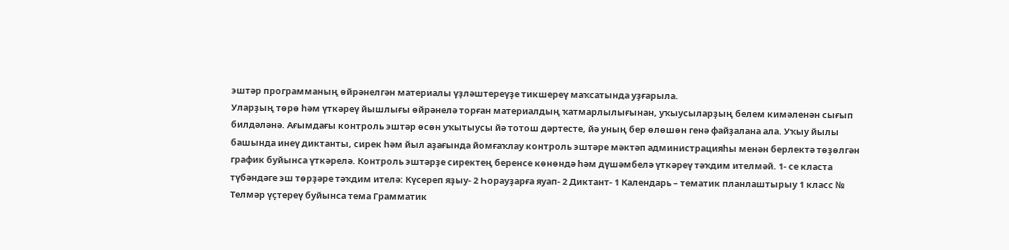эштәр программаның өйрәнелгән материалы үҙләштереүҙе тикшереү маҡсатында уҙғарыла.
Уларҙың төрө һәм үткәреү йышлығы өйрәнелә торған материалдың ҡатмарлылығынан, уҡыусыларҙың белем кимәленән сығып билдәләнә. Ағымдағы контроль эштәр өсөн уҡытыусы йә тотош дәртесте, йә уның бер өлөшөн генә файҙалана ала. Уҡыу йылы башында инеү диктанты, сирек һәм йыл аҙағында йомғаҡлау контроль эштәре мәктәп администрацияһы менән берлектә төҙөлгән график буйынса үткәрелә. Контроль эштәрҙе сиректең беренсе көнөндә һәм дүшәмбелә үткәреү тәҡдим ителмәй. 1- се класта түбәндәге эш төрҙәре тәҡдим ителә: Күсереп яҙыу- 2 Һорауҙарға яуап- 2 Диктант- 1 Календарь – тематик планлаштырыу 1 класс № Телмәр үҫтереү буйынса тема Грамматик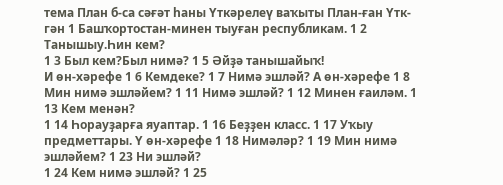тема План б-са сәғәт һаны Үткәрелеү ваҡыты План-ған Үтк-гән 1 Башҡортостан-минен тыуған республикам. 1 2 Танышыу.Һин кем?
1 3 Был кем?Был нимә? 1 5 Әйҙә танышайыҡ!
И өн-хәрефе 1 6 Кемдеке? 1 7 Нимә эшләй? А өн-хәрефе 1 8 Мин нимә эшләйем? 1 11 Нимә эшләй? 1 12 Минен ғаиләм. 1 13 Кем менән?
1 14 Һорауҙарға яуаптар. 1 16 Беҙҙен класс. 1 17 Уҡыу предметтары. Ү өн-хәрефе 1 18 Нимәләр? 1 19 Мин нимә эшләйем? 1 23 Ни эшләй?
1 24 Кем нимә эшләй? 1 25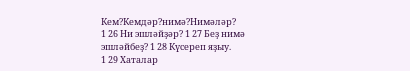Кем?Кемдәр?нимә?Нимәләр?
1 26 Ни эшләйҙәр? 1 27 Беҙ нимә эшләйбеҙ? 1 28 Күсереп яҙыу.
1 29 Хаталар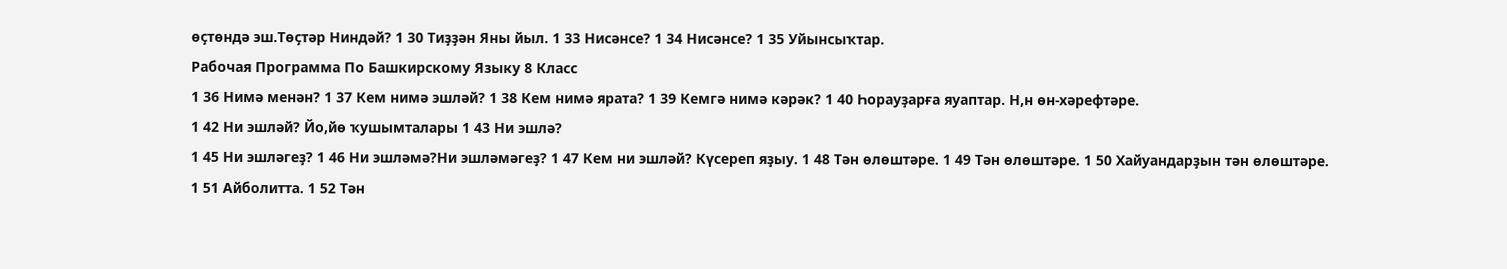өҫтөндә эш.Төҫтәр Ниндәй? 1 30 Тиҙҙән Яны йыл. 1 33 Нисәнсе? 1 34 Нисәнсе? 1 35 Уйынсыҡтар.
Рабочая Программа По Башкирскому Языку 8 Класс
1 36 Нимә менән? 1 37 Кем нимә эшләй? 1 38 Кем нимә ярата? 1 39 Кемгә нимә кәрәк? 1 40 Һорауҙарға яуаптар. Н,н өн-хәрефтәре.
1 42 Ни эшләй? Йо,йө ҡушымталары 1 43 Ни эшлә?
1 45 Ни эшләгеҙ? 1 46 Ни эшләмә?Ни эшләмәгеҙ? 1 47 Кем ни эшләй? Күсереп яҙыу. 1 48 Тән өлөштәре. 1 49 Тән өлөштәре. 1 50 Хайуандарҙын тән өлөштәре.
1 51 Айболитта. 1 52 Тән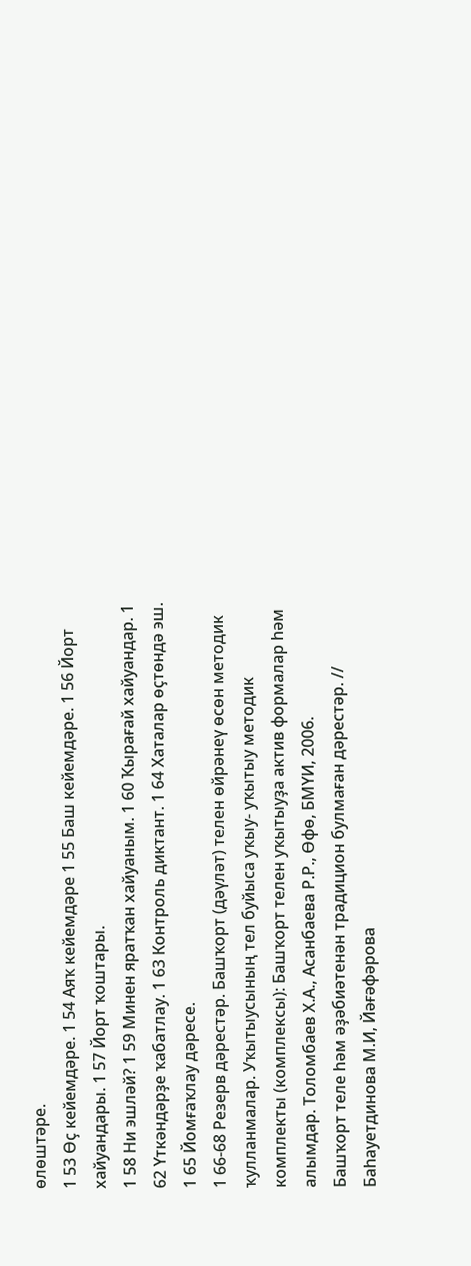өлөштәре.
1 53 Өҫ кейемдәре. 1 54 Аяҡ кейемдәре 1 55 Баш кейемдәре. 1 56 Йорт хайуандары. 1 57 Йорт ҡоштары.
1 58 Ни эшләй? 1 59 Минен яратҡан хайуаным. 1 60 Ҡырағай хайуандар. 1 62 Үткәндәрҙе ҡабатлау. 1 63 Контроль диктант. 1 64 Хаталар өҫтөндә эш. 1 65 Йомғаҡлау дәресе.
1 66-68 Резерв дәрестәр. Башҡорт (дәүләт) телен өйрәнеү өсөн методик ҡулланмалар. Уҡытыусының тел буйыса уҡыу- уҡытыу методик комплекты (комплексы): Башҡорт телен уҡытыуҙа актив формалар һәм алымдар. Толомбаев Х.А., Асанбаева Р.Р., Өфө, БМҮИ, 2006.
Башҡорт теле һәм әҙәбиәтенән традицион булмаған дәрестәр. // Баһауетдинова М.И, Йәғәфәрова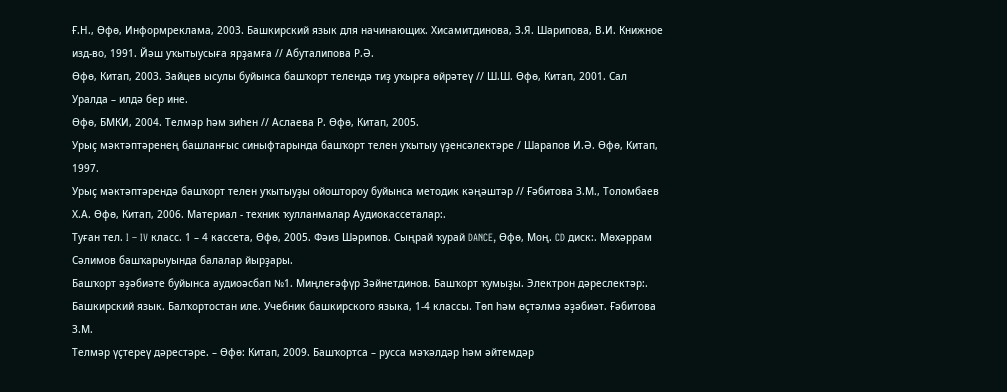Ғ.Н., Өфө, Информреклама, 2003. Башкирский язык для начинающих. Хисамитдинова, З.Я. Шарипова, В.И. Книжное изд-во, 1991. Йәш уҡытыусыға ярҙамға // Абуталипова Р.Ә.
Өфө, Китап, 2003. Зайцев ысулы буйынса башҡорт телендә тиҙ уҡырға өйрәтеү // Ш.Ш. Өфө, Китап, 2001. Сал Уралда – илдә бер ине.
Өфө, БМКИ, 2004. Телмәр һәм зиһен // Аслаева Р. Өфө, Китап, 2005.
Урыҫ мәктәптәренең башланғыс синыфтарында башҡорт телен уҡытыу үҙенсәлектәре / Шарапов И.Ә. Өфө, Китап, 1997.
Урыҫ мәктәптәрендә башҡорт телен уҡытыуҙы ойоштороу буйынса методик кәңәштәр // Ғәбитова З.М., Толомбаев Х.А. Өфө, Китап, 2006. Материал - техник ҡулланмалар Аудиокассеталар:.
Туған тел. I – IV класс. 1 – 4 кассета, Өфө, 2005. Фәиз Шәрипов. Сыңрай ҡурай DANCE, Өфө, Моң. CD диск:. Мөхәррам Сәлимов башҡарыуында балалар йырҙары.
Башҡорт әҙәбиәте буйынса аудиоәсбап №1. Миңлеғәфүр Зәйнетдинов. Башҡорт ҡумыҙы. Электрон дәреслектәр:.
Башкирский язык. Балҡортостан иле. Учебник башкирского языка, 1-4 классы. Төп һәм өҫтәлмә әҙәбиәт. Ғәбитова З.М.
Телмәр үҫтереү дәрестәре. – Өфө: Китап, 2009. Башҡортса – русса мәҡәлдәр һәм әйтемдәр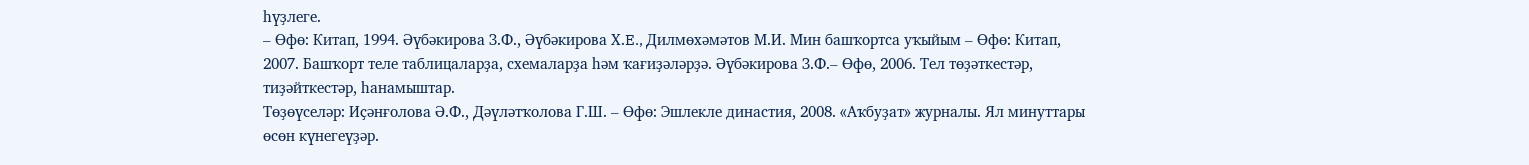һүҙлеге.
– Өфө: Китап, 1994. Әүбәкирова З.Ф., Әүбәкирова Х.E., Дилмөхәмәтов М.И. Мин башҡортса уҡыйым – Өфө: Китап, 2007. Башҡорт теле таблицаларҙа, схемаларҙа hәм ҡағиҙәләрҙә. Әүбәкирова З.Ф.– Өфө, 2006. Тел төҙәткестәр, тиҙәйткестәр, һанамыштар.
Төҙөүселәр: Иҫәнғолова Ә.Ф., Дәүләтҡолова Г.Ш. – Өфө: Эшлекле династия, 2008. «Аҡбуҙат» журналы. Ял минуттары өсөн күнегеүҙәр.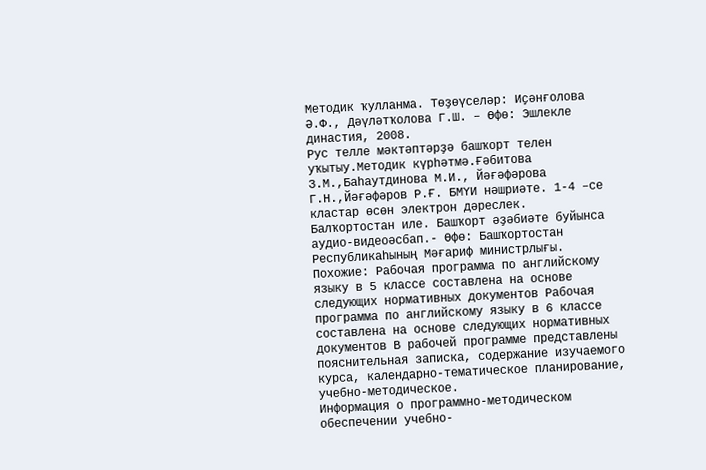Методик ҡулланма. Төҙөүселәр: Иҫәнғолова Ә.Ф., Дәүләтҡолова Г.Ш. – Өфө: Эшлекле династия, 2008.
Рус телле мәктәптәрҙә башҡорт телен уҡытыу.Методик күрһәтмә.Ғәбитова З.М.,Баһаутдинова М.И., Йәғәфәрова Г.Н.,Йәғәфәров Р.Ғ. БМҮИ нәшриәте. 1-4 –се кластар өсөн электрон дәреслек.
Балҡортостан иле. Башҡорт әҙәбиәте буйынса аудио-видеоәсбап.- Өфө: Башҡортостан Республикаһының Мәғариф министрлығы. Похожие: Рабочая программа по английскому языку в 5 классе составлена на основе следующих нормативных документов Рабочая программа по английскому языку в 6 классе составлена на основе следующих нормативных документов В рабочей программе представлены пояснительная записка, содержание изучаемого курса, календарно-тематическое планирование, учебно-методическое.
Информация о программно-методическом обеспечении учебно-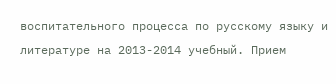воспитательного процесса по русскому языку и литературе на 2013-2014 учебный. Прием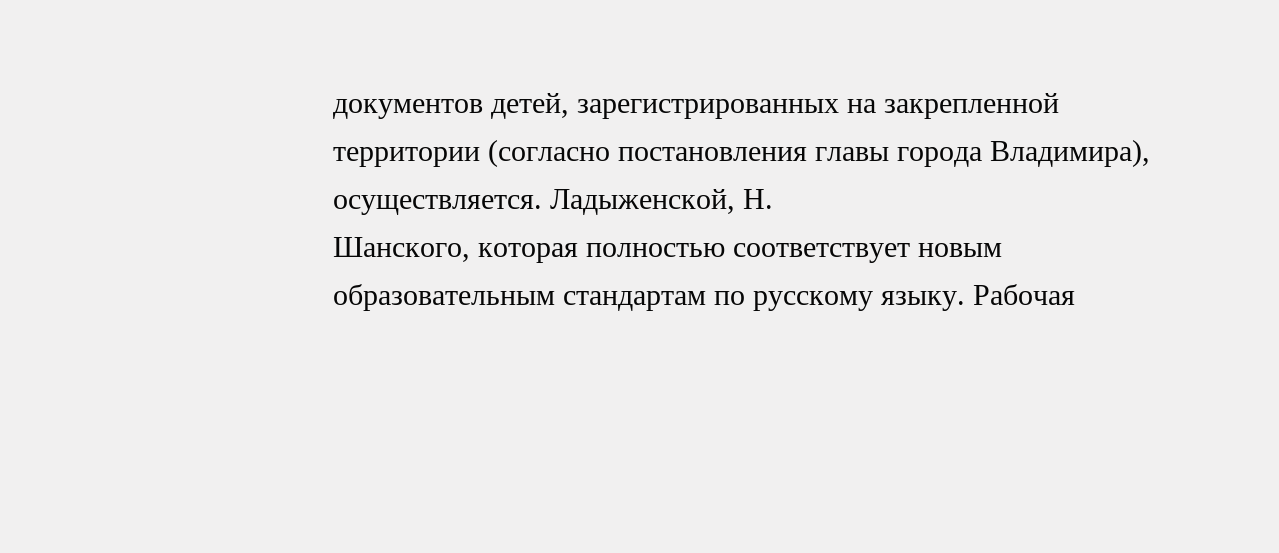документов детей, зарегистрированных на закрепленной территории (согласно постановления главы города Владимира), осуществляется. Ладыженской, Н.
Шанского, которая полностью соответствует новым образовательным стандартам по русскому языку. Рабочая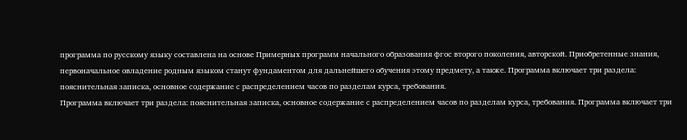программа по русскому языку составлена на основе Примерных программ начального образования фгос второго поколения, авторской. Приобретенные знания, первоначальное овладение родным языком станут фундаментом для дальнейшего обучения этому предмету, а также. Программа включает три раздела: пояснительная записка, основное содержание с распределением часов по разделам курса, требования.
Программа включает три раздела: пояснительная записка, основное содержание с распределением часов по разделам курса, требования. Программа включает три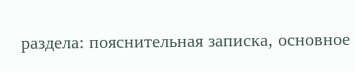раздела: пояснительная записка, основное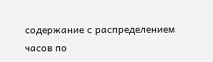содержание с распределением часов по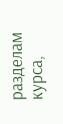разделам курса,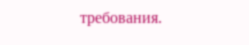требования.